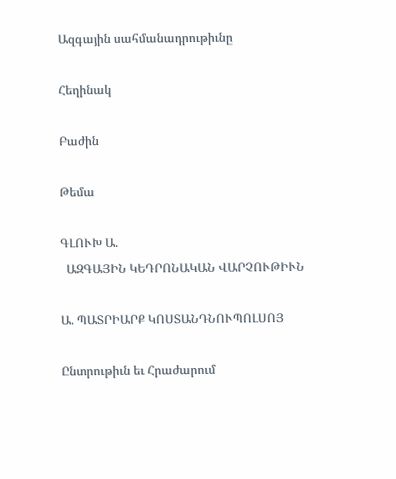Ազգային սահմանադրութիւնը

Հեղինակ

Բաժին

Թեմա

ԳԼՈՒԽ Ա.
  ԱԶԳԱՅԻՆ ԿԵԴՐՈՆԱԿԱՆ ՎԱՐՉՈՒԹԻՒՆ

Ա. ՊԱՏՐԻԱՐՔ ԿՈՍՏԱՆԴՆՈՒՊՈԼՍՈՅ

Ընտրութիւն եւ Հրաժարում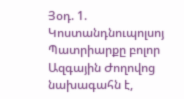Յօդ. 1. Կոստանդնուպոլսոյ Պատրիարքը բոլոր Ազգային Ժողովոց նախագահն է,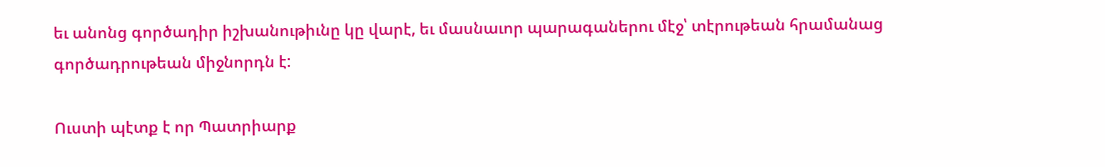եւ անոնց գործադիր իշխանութիւնը կը վարէ, եւ մասնաւոր պարագաներու մէջ՝ տէրութեան հրամանաց գործադրութեան միջնորդն է:

Ուստի պէտք է որ Պատրիարք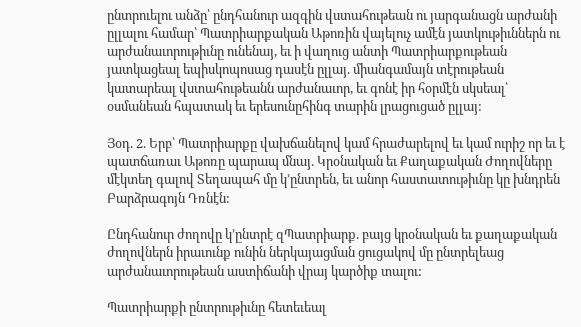ընտրուելու անձը՝ ընդհանուր ազգին վստահութեան ու յարգանացն արժանի ըլլալու համար՝ Պատրիարքական Աթոռին վայելուչ ամէն յատկութիւններն ու արժանաւորութիւնը ունենայ, եւ ի վաղուց անտի Պատրիարքութեան յատկացեալ եպիսկոպոսաց դասէն ըլլայ. միանգամայն տէրութեան կատարեալ վստահութեանն արժանաւոր, եւ գոնէ իր հօրմէն սկսեալ՝ օսմանեան հպատակ եւ երեսունըհինգ տարին լրացուցած ըլլայ:

Յօդ. 2. Երբ՝ Պատրիարքը վախճանելով կամ հրաժարելով եւ կամ ուրիշ որ եւ է պատճառաւ Աթոռը պարապ մնայ. Կրօնական եւ Քաղաքական Ժողովները մէկտեղ գալով Տեղապահ մը կ’ընտրեն, եւ անոր հաստատութիւնը կը խնդրեն Բարձրագոյն Դռնէն:

Ընդհանուր ժողովը կ’ընտրէ զՊատրիարք. բայց կրօնական եւ քաղաքական ժողովներն իրաւունք ունին ներկայացման ցուցակով մը ընտրելեաց արժանաւորութեան աստիճանի վրայ կարծիք տալու:

Պատրիարքի ընտրութիւնը հետեւեալ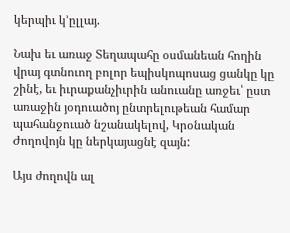կերպիւ կ’ըլլայ.

Նախ եւ առաջ Տեղապահը օսմանեան հողին վրայ գտնուող բոլոր եպիսկոպոսաց ցանկը կը շինէ, եւ իւրաքանչիւրին անուանը առջեւ՝ ըստ առաջին յօդուածոյ ընտրելութեան համար պահանջուած նշանակելով, Կրօնական Ժողովոյն կը ներկայացնէ զայն:

Այս ժողովն ալ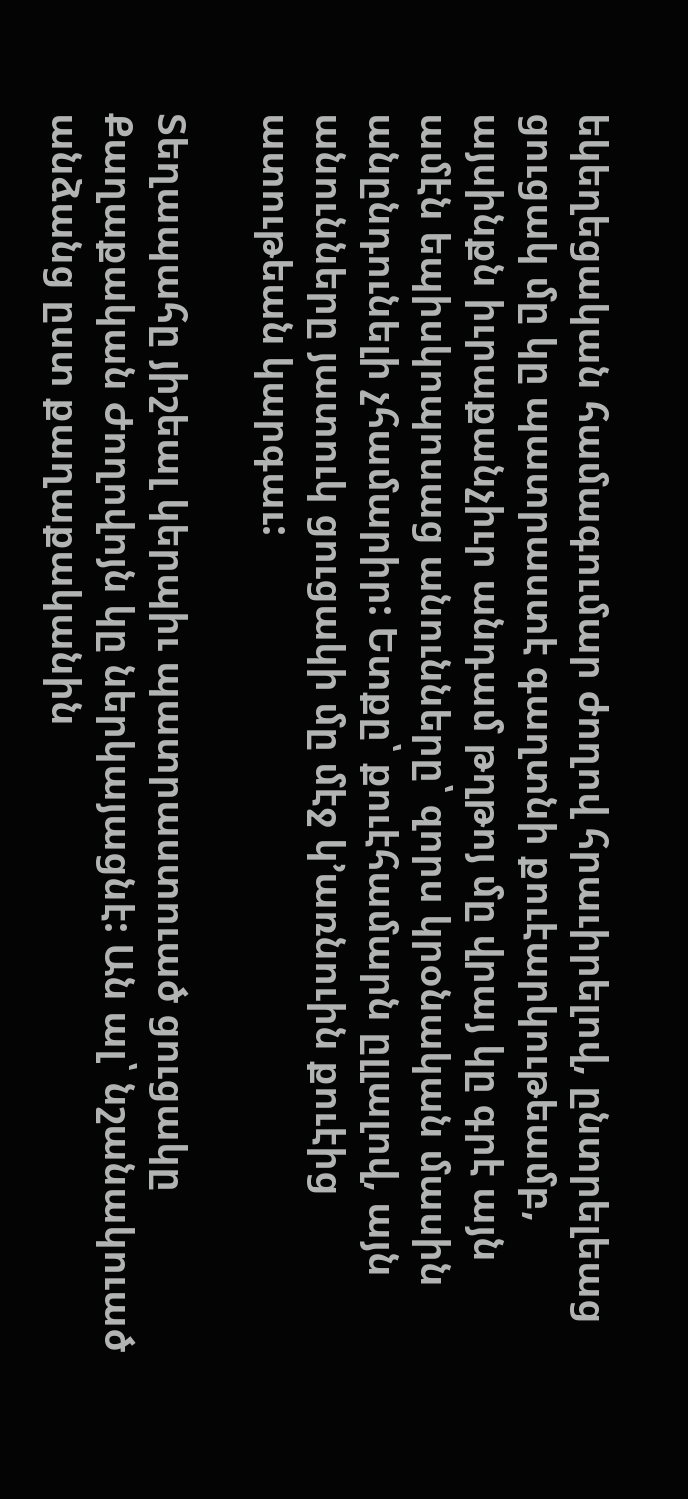եկեղեցական համագումար ժողով հրաւիրելով, ընտրելեաց ցուցակ մը կը պատրաստէ գաղտնի քուէարկութեամբ, այսինքն իւրաքանչիւր անդամ թղթոյ մը վրայ կը գրէ այն ամէն եպիսկոպոսաց անունները՝ զորս կրօնական մասին անընդունելի չհամարիր: Ետքը՝ քուէհամարն ըլլալով, այն անունները յատուկ ցուցակի մը մէջ կ’առնուին քուէից ատութեան կարգաւ:

Տեղապահը յիշեալ կերպիւ պատրաստուած ցուցակը Քաղաքական Ժողովոյն կը ներկայացնէ: Ան ալ՝ նշանակուած անձանց ըստ քաղաքականին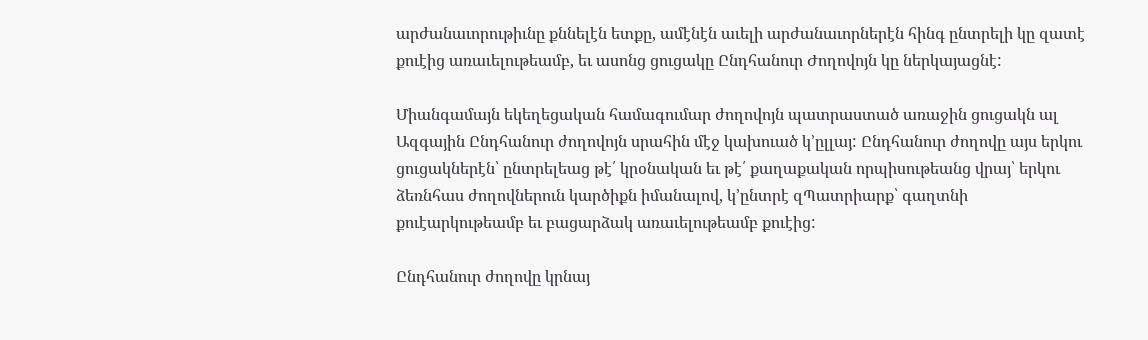արժանաւորութիւնը քննելէն ետքը, ամէնէն աւելի արժանաւորներէն հինգ ընտրելի կը զատէ քուէից առաւելութեամբ, եւ ասոնց ցուցակը Ընդհանուր Ժողովոյն կը ներկայացնէ:

Միանգամայն եկեղեցական համագումար ժողովոյն պատրաստած առաջին ցուցակն ալ Ազգային Ընդհանուր ժողովոյն սրահին մէջ կախուած կ’ըլլայ: Ընդհանուր ժողովը այս երկու ցուցակներէն՝ ընտրելեաց թէ՛ կրօնական եւ թէ՛ քաղաքական որպիսութեանց վրայ՝ երկու ձեռնհաս ժողովներուն կարծիքն իմանալով, կ’ընտրէ զՊատրիարք՝ գաղտնի քուէարկութեամբ եւ բացարձակ առաւելութեամբ քուէից:

Ընդհանուր ժողովը կրնայ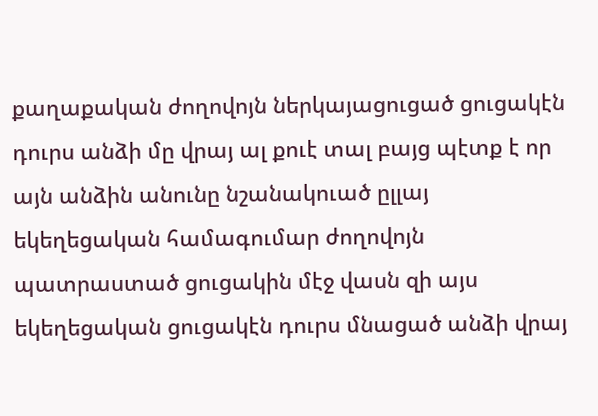քաղաքական ժողովոյն ներկայացուցած ցուցակէն դուրս անձի մը վրայ ալ քուէ տալ բայց պէտք է որ այն անձին անունը նշանակուած ըլլայ եկեղեցական համագումար ժողովոյն պատրաստած ցուցակին մէջ վասն զի այս եկեղեցական ցուցակէն դուրս մնացած անձի վրայ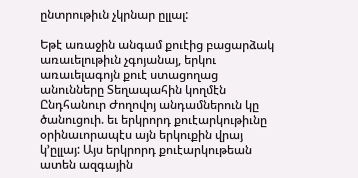ընտրութիւն չկրնար ըլլալ:

Եթէ առաջին անգամ քուէից բացարձակ առաւելութիւն չգոյանայ, երկու առաւելագոյն քուէ ստացողաց անունները Տեղապահին կողմէն Ընդհանուր Ժողովոյ անդամներուն կը ծանուցուի. եւ երկրորդ քուէարկութիւնը օրինաւորապէս այն երկուքին վրայ կ’ըլլայ: Այս երկրորդ քուէարկութեան ատեն ազգային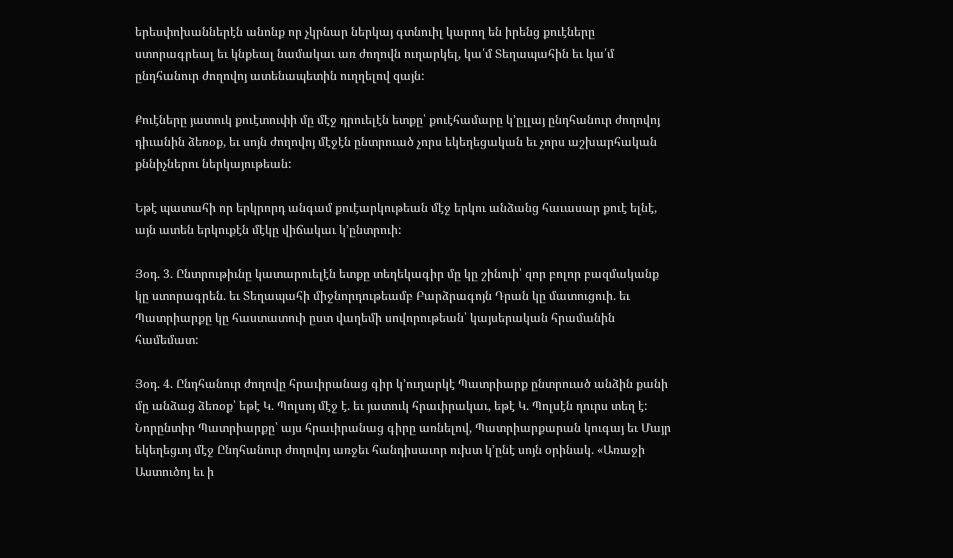երեսփոխաններէն անոնք որ չկրնար ներկայ գտնուիլ կարող են իրենց քուէները ստորագրեալ եւ կնքեալ նամակաւ առ ժողովն ուղարկել, կա՛մ Տեղապահին եւ կա՛մ ընդհանուր ժողովոյ ատենապետին ուղղելով զայն:

Քուէները յատուկ քուէտուփի մը մէջ դրուելէն ետքը՝ քուէհամարը կ’ըլլայ ընդհանուր ժողովոյ դիւանին ձեռօք, եւ սոյն ժողովոյ մէջէն ընտրուած չորս եկեղեցական եւ չորս աշխարհական քննիչներու ներկայութեան:

Եթէ պատահի որ երկրորդ անգամ քուէարկութեան մէջ երկու անձանց հաւասար քուէ ելնէ, այն ատեն երկուքէն մէկը վիճակաւ կ’ընտրուի:

Յօդ. 3. Ընտրութիւնը կատարուելէն ետքը տեղեկագիր մը կը շինուի՝ զոր բոլոր բազմականք կը ստորագրեն. եւ Տեղապահի միջնորդութեամբ Բարձրագոյն Դրան կը մատուցուի. եւ Պատրիարքը կը հաստատուի ըստ վաղեմի սովորութեան՝ կայսերական հրամանին համեմատ:

Յօդ. 4. Ընդհանուր ժողովը հրաւիրանաց գիր կ’ուղարկէ Պատրիարք ընտրուած անձին քանի մը անձաց ձեռօք՝ եթէ Կ. Պոլսոյ մէջ է. եւ յատուկ հրաւիրակաւ, եթէ Կ. Պոլսէն դուրս տեղ է: Նորընտիր Պատրիարքը՝ այս հրաւիրանաց գիրը առնելով, Պատրիարքարան կուգայ եւ Մայր եկեղեցւոյ մէջ Ընդհանուր ժողովոյ առջեւ հանդիսաւոր ուխտ կ’ընէ սոյն օրինակ. «Առաջի Աստուծոյ եւ ի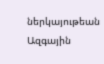ներկայութեան Ազգային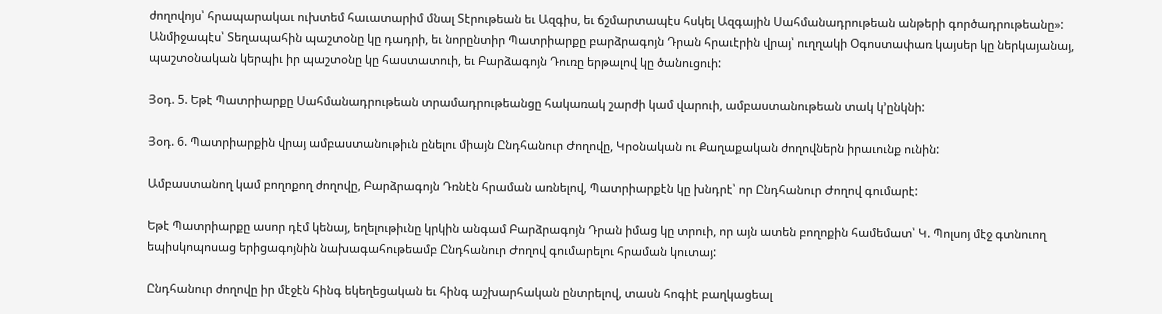ժողովոյս՝ հրապարակաւ ուխտեմ հաւատարիմ մնալ Տէրութեան եւ Ազգիս, եւ ճշմարտապէս հսկել Ազգային Սահմանադրութեան անթերի գործադրութեանը»: Անմիջապէս՝ Տեղապահին պաշտօնը կը դադրի, եւ նորընտիր Պատրիարքը բարձրագոյն Դրան հրաւէրին վրայ՝ ուղղակի Օգոստափառ կայսեր կը ներկայանայ, պաշտօնական կերպիւ իր պաշտօնը կը հաստատուի, եւ Բարձագոյն Դուռը երթալով կը ծանուցուի:

Յօդ. 5. Եթէ Պատրիարքը Սահմանադրութեան տրամադրութեանցը հակառակ շարժի կամ վարուի, ամբաստանութեան տակ կ’ընկնի:

Յօդ. 6. Պատրիարքին վրայ ամբաստանութիւն ընելու միայն Ընդհանուր Ժողովը, Կրօնական ու Քաղաքական ժողովներն իրաւունք ունին:

Ամբաստանող կամ բողոքող ժողովը, Բարձրագոյն Դռնէն հրաման առնելով, Պատրիարքէն կը խնդրէ՝ որ Ընդհանուր Ժողով գումարէ:

Եթէ Պատրիարքը ասոր դէմ կենայ, եղելութիւնը կրկին անգամ Բարձրագոյն Դրան իմաց կը տրուի, որ այն ատեն բողոքին համեմատ՝ Կ. Պոլսոյ մէջ գտնուող եպիսկոպոսաց երիցագոյնին նախագահութեամբ Ընդհանուր Ժողով գումարելու հրաման կուտայ:

Ընդհանուր ժողովը իր մէջէն հինգ եկեղեցական եւ հինգ աշխարհական ընտրելով, տասն հոգիէ բաղկացեալ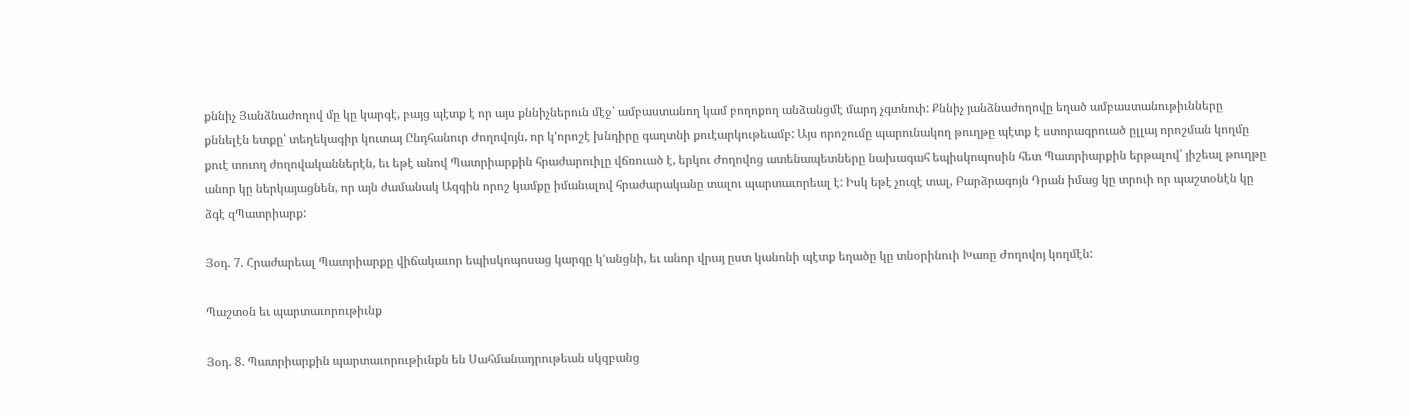քննիչ Յանձնաժողով մը կը կարգէ, բայց պէտք է որ այս քննիչներուն մէջ՝ ամբաստանող կամ բողոքող անձանցմէ մարդ չգտնուի: Քննիչ յանձնաժողովը եղած ամբաստանութիւնները քննելէն ետքը՝ տեղեկագիր կուտայ Ընդհանուր Ժողովոյն, որ կ’որոշէ խնդիրը գաղտնի քուէարկութեամբ: Այս որոշումը պարունակող թուղթը պէտք է ստորագրուած ըլլայ որոշման կողմը քուէ տուող ժողովականներէն, եւ եթէ անով Պատրիարքին հրաժարուիլը վճռուած է, երկու Ժողովոց ատենապետները նախագահ եպիսկոպոսին հետ Պատրիարքին երթալով՝ յիշեալ թուղթը անոր կը ներկայացնեն, որ այն ժամանակ Ազգին որոշ կամքը իմանալով հրաժարականը տալու պարտաւորեալ է: Իսկ եթէ չուզէ տալ, Բարձրագոյն Դրան իմաց կը տրուի որ պաշտօնէն կը ձգէ զՊատրիարք:

Յօդ. 7. Հրաժարեալ Պատրիարքը վիճակաւոր եպիսկոպոսաց կարգը կ’անցնի, եւ անոր վրայ ըստ կանոնի պէտք եղածը կը տնօրինուի Խառը Ժողովոյ կողմէն:

Պաշտօն եւ պարտաւորութիւնք

Յօդ. 8. Պատրիարքին պարտաւորութիւնքն են Սահմանադրութեան սկզբանց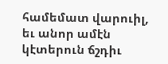համեմատ վարուիլ, եւ անոր ամէն կէտերուն ճշդիւ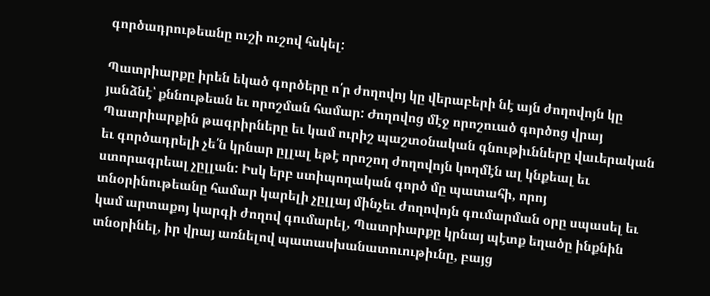գործադրութեանը ուշի ուշով հսկել:

Պատրիարքը իրեն եկած գործերը ո՛ր ժողովոյ կը վերաբերի նէ այն ժողովոյն կը յանձնէ՝ քննութեան եւ որոշման համար: Ժողովոց մէջ որոշուած գործոց վրայ Պատրիարքին թագրիրները եւ կամ ուրիշ պաշտօնական գնութիւնները վաւերական եւ գործադրելի չե՛ն կրնար ըլլալ եթէ որոշող ժողովոյն կողմէն ալ կնքեալ եւ ստորագրեալ չըլլան: Իսկ երբ ստիպողական գործ մը պատահի, որոյ տնօրինութեանը համար կարելի չըլլայ մինչեւ ժողովոյն գումարման օրը սպասել եւ կամ արտաքոյ կարգի ժողով գումարել, Պատրիարքը կրնայ պէտք եղածը ինքնին տնօրինել, իր վրայ առնելով պատասխանատուութիւնը, բայց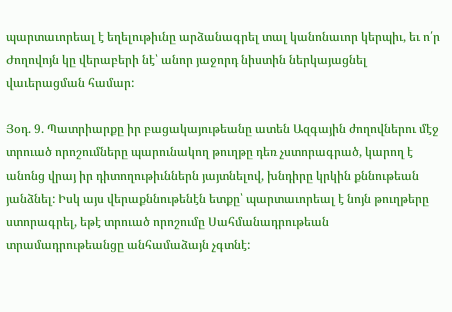պարտաւորեալ է եղելութիւնը արձանագրել տալ կանոնաւոր կերպիւ, եւ ո՛ր Ժողովոյն կը վերաբերի նէ՝ անոր յաջորդ նիստին ներկայացնել վաւերացման համար:

Յօդ. 9. Պատրիարքը իր բացակայութեանը ատեն Ազգային ժողովներու մէջ տրուած որոշումները պարունակող թուղթը դեռ չստորագրած, կարող է անոնց վրայ իր դիտողութիւններն յայտնելով, խնդիրը կրկին քննութեան յանձնել: Իսկ այս վերաքննութենէն ետքը՝ պարտաւորեալ է նոյն թուղթերը ստորագրել, եթէ տրուած որոշումը Սահմանադրութեան տրամադրութեանցը անհամաձայն չգտնէ: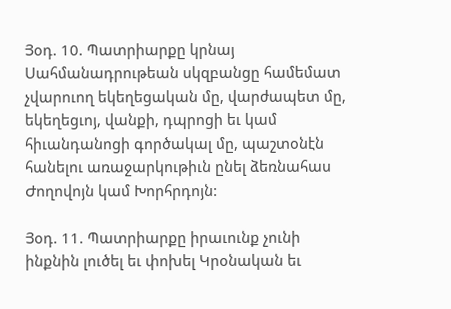Յօդ. 10. Պատրիարքը կրնայ Սահմանադրութեան սկզբանցը համեմատ չվարուող եկեղեցական մը, վարժապետ մը, եկեղեցւոյ, վանքի, դպրոցի եւ կամ հիւանդանոցի գործակալ մը, պաշտօնէն հանելու առաջարկութիւն ընել ձեռնահաս Ժողովոյն կամ Խորհրդոյն:

Յօդ. 11. Պատրիարքը իրաւունք չունի ինքնին լուծել եւ փոխել Կրօնական եւ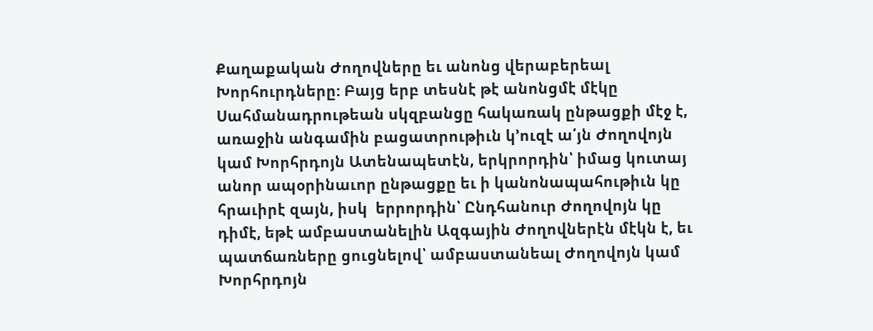Քաղաքական Ժողովները եւ անոնց վերաբերեալ Խորհուրդները: Բայց երբ տեսնէ թէ անոնցմէ մէկը Սահմանադրութեան սկզբանցը հակառակ ընթացքի մէջ է, առաջին անգամին բացատրութիւն կ’ուզէ ա՛յն Ժողովոյն կամ Խորհրդոյն Ատենապետէն, երկրորդին՝ իմաց կուտայ անոր ապօրինաւոր ընթացքը եւ ի կանոնապահութիւն կը հրաւիրէ զայն, իսկ  երրորդին՝ Ընդհանուր Ժողովոյն կը դիմէ, եթէ ամբաստանելին Ազգային Ժողովներէն մէկն է, եւ պատճառները ցուցնելով՝ ամբաստանեալ Ժողովոյն կամ Խորհրդոյն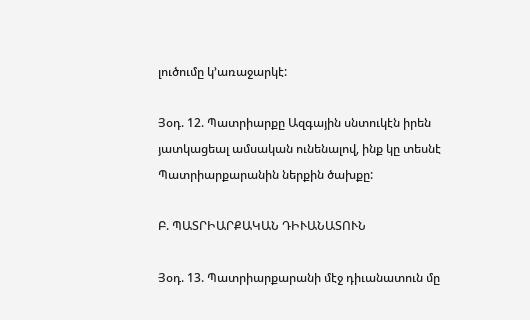լուծումը կ’առաջարկէ:

Յօդ. 12. Պատրիարքը Ազգային սնտուկէն իրեն յատկացեալ ամսական ունենալով, ինք կը տեսնէ Պատրիարքարանին ներքին ծախքը:

Բ. ՊԱՏՐԻԱՐՔԱԿԱՆ ԴԻՒԱՆԱՏՈՒՆ

Յօդ. 13. Պատրիարքարանի մէջ դիւանատուն մը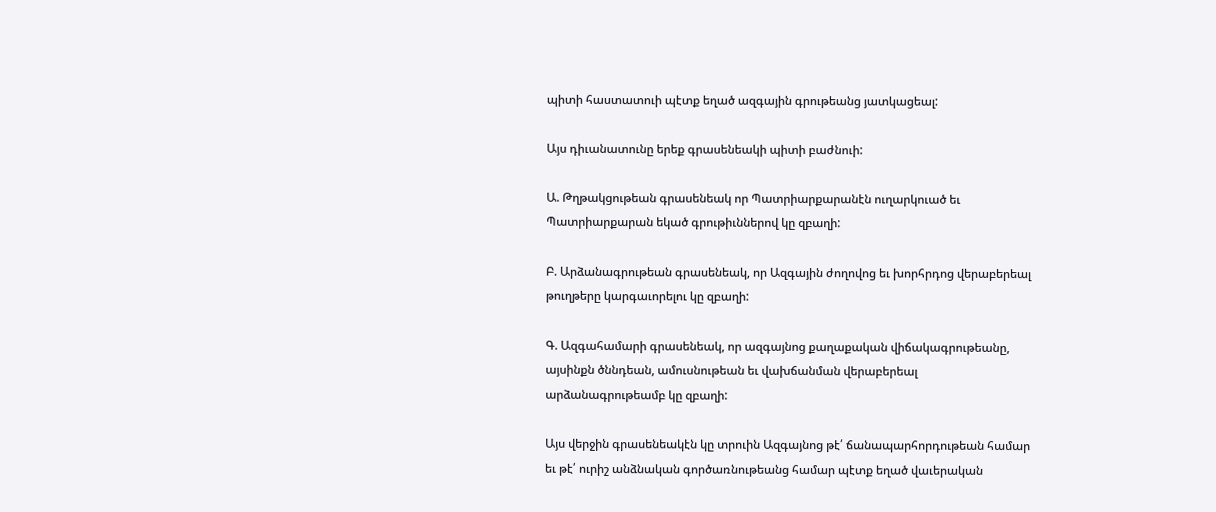պիտի հաստատուի պէտք եղած ազգային գրութեանց յատկացեալ:

Այս դիւանատունը երեք գրասենեակի պիտի բաժնուի:

Ա. Թղթակցութեան գրասենեակ որ Պատրիարքարանէն ուղարկուած եւ Պատրիարքարան եկած գրութիւններով կը զբաղի:

Բ. Արձանագրութեան գրասենեակ, որ Ազգային ժողովոց եւ խորհրդոց վերաբերեալ թուղթերը կարգաւորելու կը զբաղի:

Գ. Ազգահամարի գրասենեակ, որ ազգայնոց քաղաքական վիճակագրութեանը, այսինքն ծննդեան, ամուսնութեան եւ վախճանման վերաբերեալ արձանագրութեամբ կը զբաղի:

Այս վերջին գրասենեակէն կը տրուին Ազգայնոց թէ՛ ճանապարհորդութեան համար եւ թէ՛ ուրիշ անձնական գործառնութեանց համար պէտք եղած վաւերական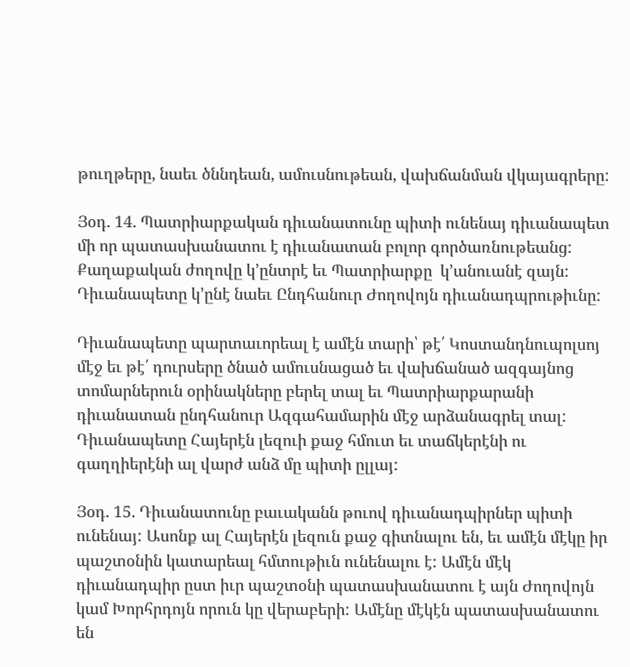թուղթերը, նաեւ ծննդեան, ամուսնութեան, վախճանման վկայագրերը:

Յօդ. 14. Պատրիարքական դիւանատունը պիտի ունենայ դիւանապետ մի որ պատասխանատու է դիւանատան բոլոր գործառնութեանց: Քաղաքական ժողովը կ’ընտրէ եւ Պատրիարքը  կ’անուանէ զայն: Դիւանապետը կ’ընէ նաեւ Ընդհանուր Ժողովոյն դիւանադպրութիւնը:

Դիւանապետը պարտաւորեալ է ամէն տարի՝ թէ՛ Կոստանդնուպոլսոյ մէջ եւ թէ՛ դուրսերը ծնած ամուսնացած եւ վախճանած ազգայնոց տոմարներուն օրինակները բերել տալ եւ Պատրիարքարանի դիւանատան ընդհանուր Ազգահամարին մէջ արձանագրել տալ: Դիւանապետը Հայերէն լեզուի քաջ հմուտ եւ տաճկերէնի ու գաղղիերէնի ալ վարժ անձ մը պիտի ըլլայ:

Յօդ. 15. Դիւանատունը բաւականն թուով դիւանադպիրներ պիտի ունենայ: Ասոնք ալ Հայերէն լեզուն քաջ գիտնալու են, եւ ամէն մէկը իր պաշտօնին կատարեալ հմտութիւն ունենալու է: Ամէն մէկ դիւանադպիր ըստ իւր պաշտօնի պատասխանատու է այն Ժողովոյն կամ Խորհրդոյն որուն կը վերաբերի: Ամէնը մէկէն պատասխանատու են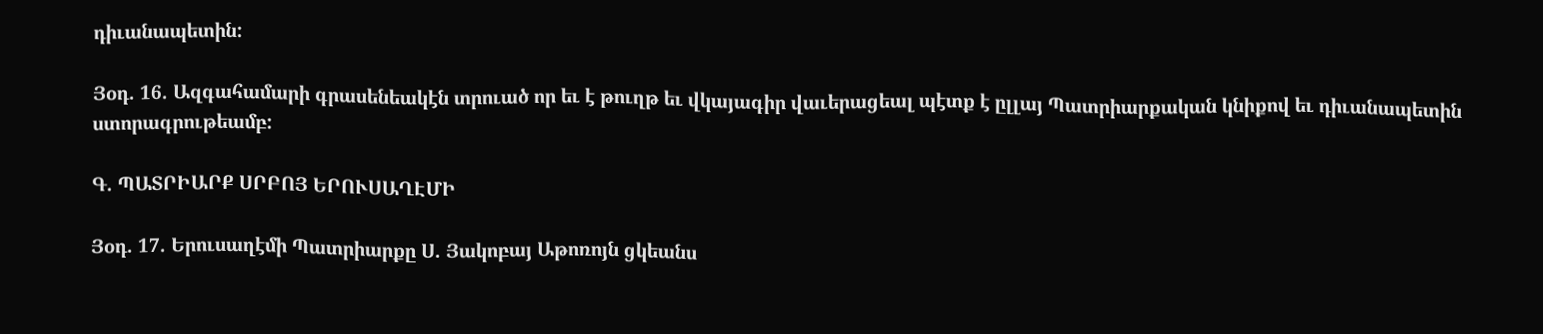դիւանապետին:

Յօդ. 16. Ազգահամարի գրասենեակէն տրուած որ եւ է թուղթ եւ վկայագիր վաւերացեալ պէտք է ըլլայ Պատրիարքական կնիքով եւ դիւանապետին ստորագրութեամբ:

Գ. ՊԱՏՐԻԱՐՔ ՍՐԲՈՅ ԵՐՈՒՍԱՂԷՄԻ

Յօդ. 17. Երուսաղէմի Պատրիարքը Ս. Յակոբայ Աթոռոյն ցկեանս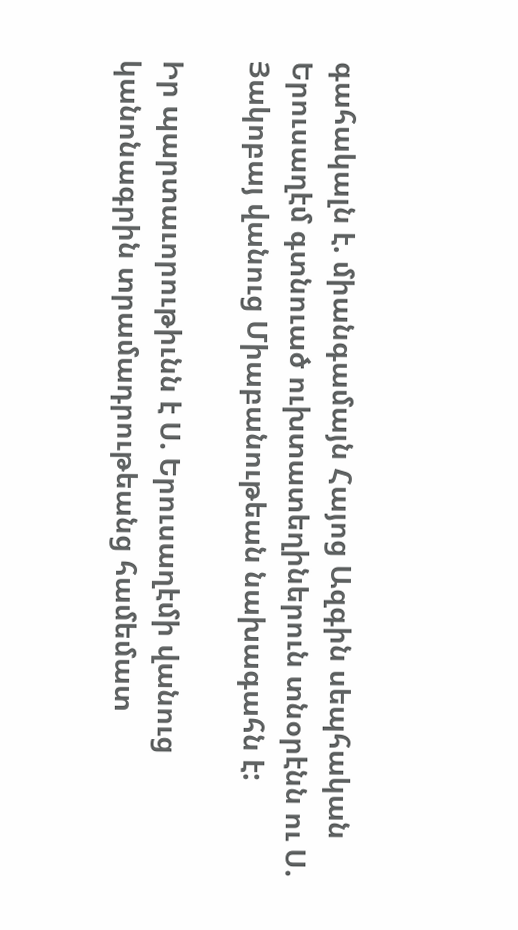գահակալն է. միանգամայն Հայոց Ազգին սեպհական Երուսաղէմ գտնուած ուխտատեղիներուն տնօրէնն ու Ս. Յակոբայ վանուց Միաբանութեան նախագահն է:

Իր պարտաւորութիւնն է Ս. Երուսաղէմի վանուց կանոնագրին տրամադրութեանց համեմատ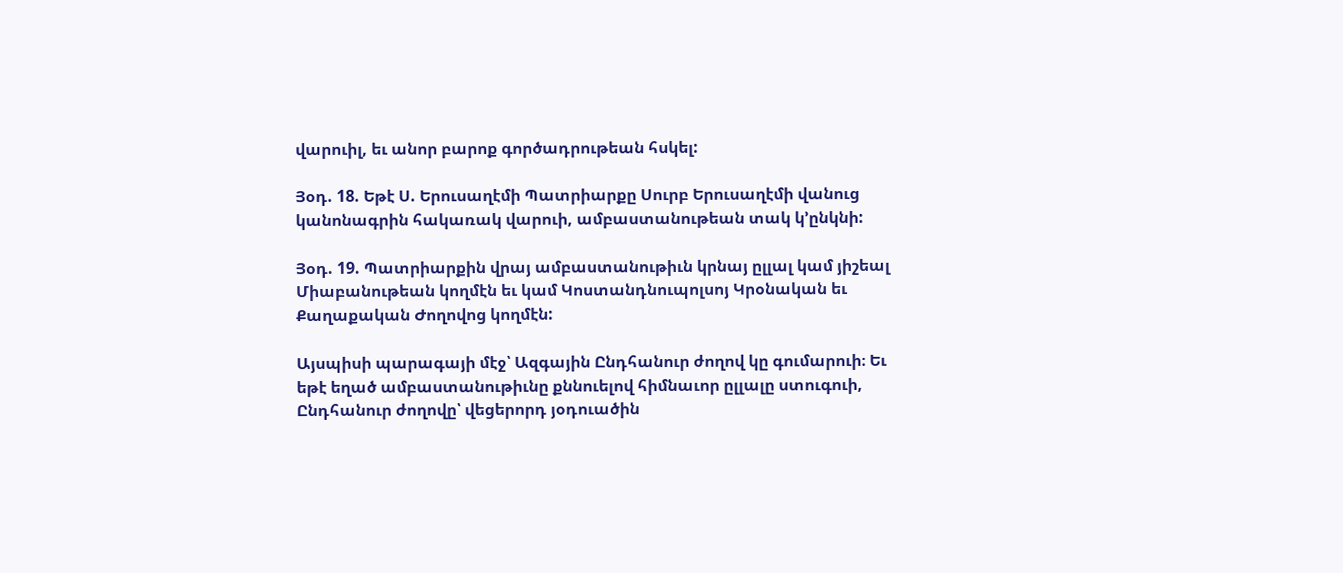վարուիլ, եւ անոր բարոք գործադրութեան հսկել:

Յօդ. 18. Եթէ Ս. Երուսաղէմի Պատրիարքը Սուրբ Երուսաղէմի վանուց կանոնագրին հակառակ վարուի, ամբաստանութեան տակ կ’ընկնի:

Յօդ. 19. Պատրիարքին վրայ ամբաստանութիւն կրնայ ըլլալ կամ յիշեալ Միաբանութեան կողմէն եւ կամ Կոստանդնուպոլսոյ Կրօնական եւ Քաղաքական Ժողովոց կողմէն:

Այսպիսի պարագայի մէջ՝ Ազգային Ընդհանուր ժողով կը գումարուի։ Եւ եթէ եղած ամբաստանութիւնը քննուելով հիմնաւոր ըլլալը ստուգուի, Ընդհանուր ժողովը՝ վեցերորդ յօդուածին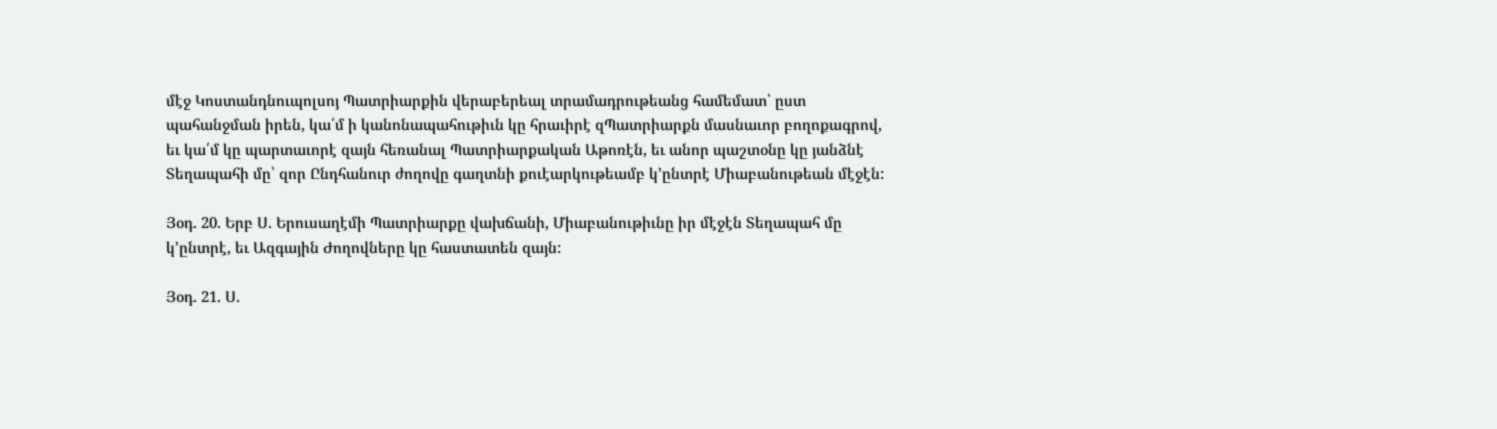մէջ Կոստանդնուպոլսոյ Պատրիարքին վերաբերեալ տրամադրութեանց համեմատ՝ ըստ պահանջման իրեն, կա՛մ ի կանոնապահութիւն կը հրաւիրէ զՊատրիարքն մասնաւոր բողոքագրով, եւ կա՛մ կը պարտաւորէ զայն հեռանալ Պատրիարքական Աթոռէն, եւ անոր պաշտօնը կը յանձնէ Տեղապահի մը՝ զոր Ընդհանուր ժողովը գաղտնի քուէարկութեամբ կ’ընտրէ Միաբանութեան մէջէն:

Յօդ. 20. Երբ Ս. Երուսաղէմի Պատրիարքը վախճանի, Միաբանութիւնը իր մէջէն Տեղապահ մը կ’ընտրէ, եւ Ազգային Ժողովները կը հաստատեն զայն:

Յօդ. 21. Ս.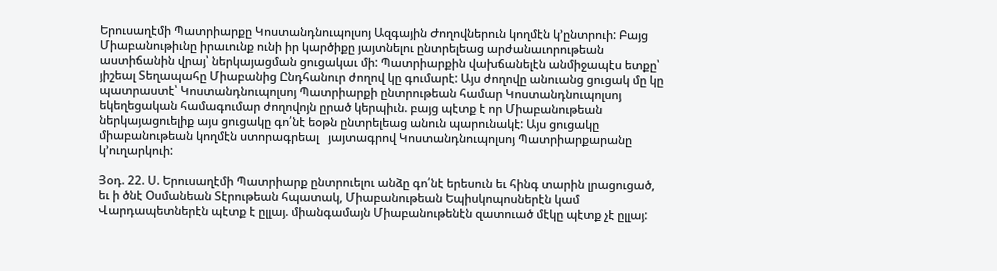Երուսաղէմի Պատրիարքը Կոստանդնուպոլսոյ Ազգային Ժողովներուն կողմէն կ’ընտրուի: Բայց Միաբանութիւնը իրաւունք ունի իր կարծիքը յայտնելու ընտրելեաց արժանաւորութեան աստիճանին վրայ՝ ներկայացման ցուցակաւ մի: Պատրիարքին վախճանելէն անմիջապէս ետքը՝ յիշեալ Տեղապահը Միաբանից Ընդհանուր ժողով կը գումարէ: Այս ժողովը անուանց ցուցակ մը կը պատրաստէ՝ Կոստանդնուպոլսոյ Պատրիարքի ընտրութեան համար Կոստանդնուպոլսոյ եկեղեցական համագումար ժողովոյն ըրած կերպիւն. բայց պէտք է որ Միաբանութեան ներկայացուելիք այս ցուցակը գո՛նէ եօթն ընտրելեաց անուն պարունակէ: Այս ցուցակը միաբանութեան կողմէն ստորագրեալ   յայտագրով Կոստանդնուպոլսոյ Պատրիարքարանը կ’ուղարկուի:

Յօդ. 22. Ս. Երուսաղէմի Պատրիարք ընտրուելու անձը գո՛նէ երեսուն եւ հինգ տարին լրացուցած, եւ ի ծնէ Օսմանեան Տէրութեան հպատակ, Միաբանութեան Եպիսկոպոսներէն կամ Վարդապետներէն պէտք է ըլլայ. միանգամայն Միաբանութենէն զատուած մէկը պէտք չէ ըլլայ: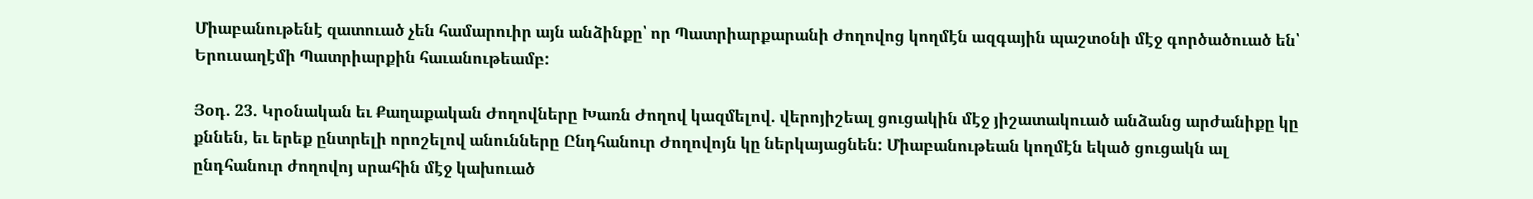Միաբանութենէ զատուած չեն համարուիր այն անձինքը՝ որ Պատրիարքարանի Ժողովոց կողմէն ազգային պաշտօնի մէջ գործածուած են՝ Երուսաղէմի Պատրիարքին հաւանութեամբ:

Յօդ. 23. Կրօնական եւ Քաղաքական Ժողովները Խառն Ժողով կազմելով. վերոյիշեալ ցուցակին մէջ յիշատակուած անձանց արժանիքը կը քննեն, եւ երեք ընտրելի որոշելով անունները Ընդհանուր Ժողովոյն կը ներկայացնեն: Միաբանութեան կողմէն եկած ցուցակն ալ ընդհանուր ժողովոյ սրահին մէջ կախուած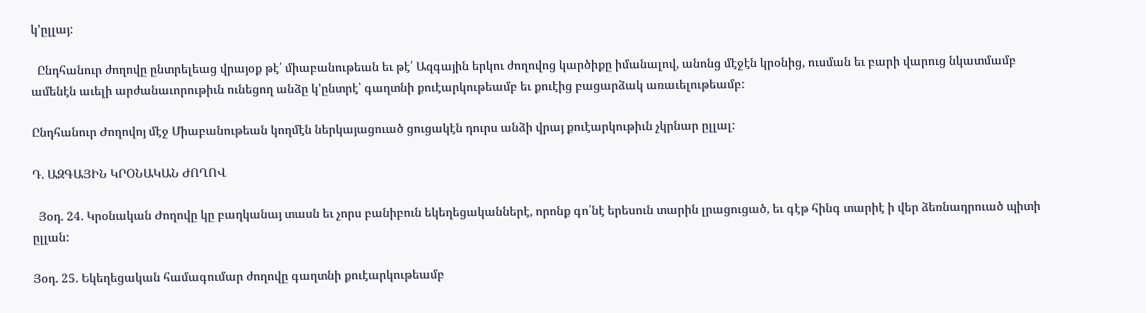կ’ըլլայ:

  Ընդհանուր ժողովը ընտրելեաց վրայօք թէ՛ միաբանութեան եւ թէ՛ Ազգային երկու ժողովոց կարծիքը իմանալով, անոնց մէջէն կրօնից, ուսման եւ բարի վարուց նկատմամբ ամենէն աւելի արժանաւորութիւն ունեցող անձը կ’ընտրէ՝ գաղտնի քուէարկութեամբ եւ քուէից բացարձակ առաւելութեամբ:

Ընդհանուր Ժողովոյ մէջ Միաբանութեան կողմէն ներկայացուած ցուցակէն դուրս անձի վրայ քուէարկութիւն չկրնար ըլլալ:

Դ. ԱԶԳԱՅԻՆ ԿՐՕՆԱԿԱՆ ԺՈՂՈՎ

  Յօդ. 24. Կրօնական Ժողովը կը բաղկանայ տասն եւ չորս բանիբուն եկեղեցականներէ, որոնք գո՛նէ երեսուն տարին լրացուցած, եւ գէթ հինգ տարիէ ի վեր ձեռնադրուած պիտի ըլլան:

Յօդ. 25. Եկեղեցական համագումար ժողովը գաղտնի քուէարկութեամբ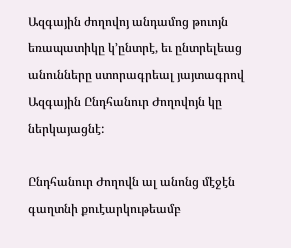Ազգային ժողովոյ անդամոց թուոյն եռապատիկը կ’ընտրէ, եւ ընտրելեաց անունները ստորագրեալ յայտագրով Ազգային Ընդհանուր Ժողովոյն կը ներկայացնէ:

Ընդհանուր Ժողովն ալ անոնց մէջէն գաղտնի քուէարկութեամբ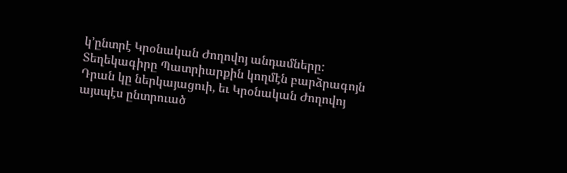կ’ընտրէ Կրօնական Ժողովոյ անդամները: Տեղեկագիրը Պատրիարքին կողմէն բարձրագոյն Դրան կը ներկայացուի, եւ Կրօնական Ժողովոյ այսպէս ընտրուած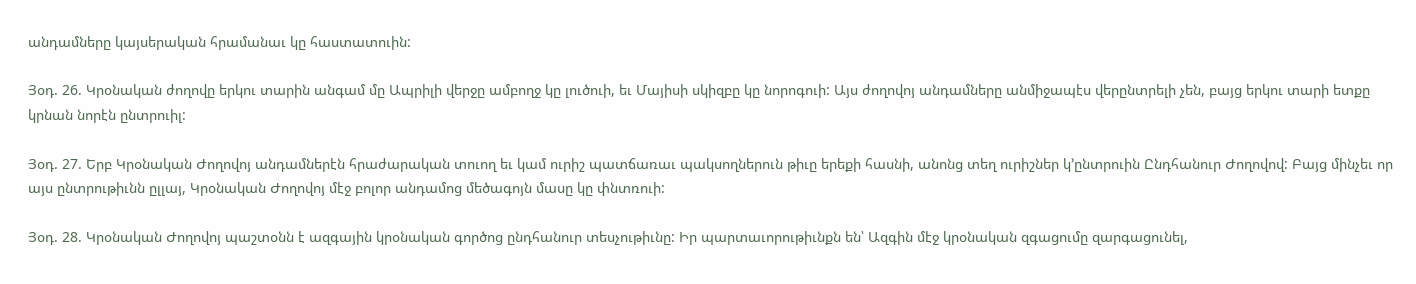անդամները կայսերական հրամանաւ կը հաստատուին:

Յօդ. 26. Կրօնական ժողովը երկու տարին անգամ մը Ապրիլի վերջը ամբողջ կը լուծուի, եւ Մայիսի սկիզբը կը նորոգուի: Այս ժողովոյ անդամները անմիջապէս վերընտրելի չեն, բայց երկու տարի ետքը կրնան նորէն ընտրուիլ:

Յօդ. 27. Երբ Կրօնական Ժողովոյ անդամներէն հրաժարական տուող եւ կամ ուրիշ պատճառաւ պակսողներուն թիւը երեքի հասնի, անոնց տեղ ուրիշներ կ’ընտրուին Ընդհանուր Ժողովով: Բայց մինչեւ որ այս ընտրութիւնն ըլլայ, Կրօնական Ժողովոյ մէջ բոլոր անդամոց մեծագոյն մասը կը փնտռուի:

Յօդ. 28. Կրօնական Ժողովոյ պաշտօնն է ազգային կրօնական գործոց ընդհանուր տեսչութիւնը: Իր պարտաւորութիւնքն են՝ Ազգին մէջ կրօնական զգացումը զարգացունել,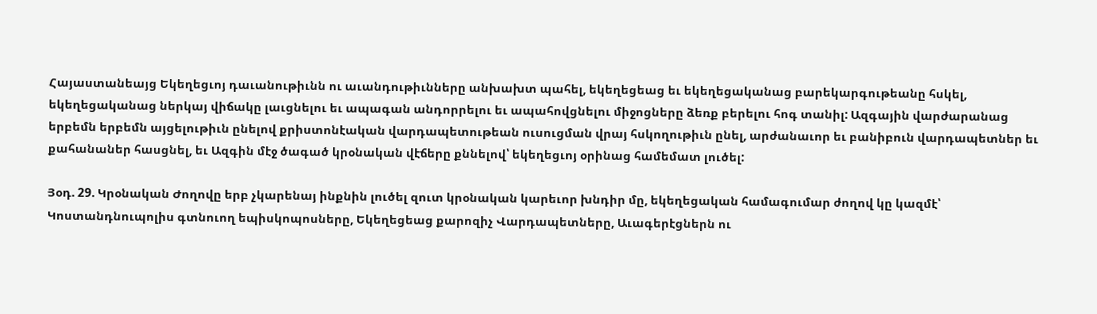Հայաստանեայց Եկեղեցւոյ դաւանութիւնն ու աւանդութիւնները անխախտ պահել, եկեղեցեաց եւ եկեղեցականաց բարեկարգութեանը հսկել, եկեղեցականաց ներկայ վիճակը լաւցնելու եւ ապագան անդորրելու եւ ապահովցնելու միջոցները ձեռք բերելու հոգ տանիլ: Ազգային վարժարանաց երբեմն երբեմն այցելութիւն ընելով քրիստոնէական վարդապետութեան ուսուցման վրայ հսկողութիւն ընել, արժանաւոր եւ բանիբուն վարդապետներ եւ քահանաներ հասցնել, եւ Ազգին մէջ ծագած կրօնական վէճերը քննելով՝ եկեղեցւոյ օրինաց համեմատ լուծել:

Յօդ. 29. Կրօնական Ժողովը երբ չկարենայ ինքնին լուծել զուտ կրօնական կարեւոր խնդիր մը, եկեղեցական համագումար ժողով կը կազմէ՝ Կոստանդնուպոլիս գտնուող եպիսկոպոսները, Եկեղեցեաց քարոզիչ Վարդապետները, Աւագերէցներն ու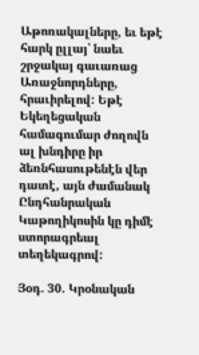Աթոռակալները, եւ եթէ հարկ ըլլայ՝ նաեւ շրջակայ գաւառաց Առաջնորդները, հրաւիրելով: Եթէ Եկեղեցական համագումար ժողովն ալ խնդիրը իր ձեռնհասութենէն վեր դատէ, այն ժամանակ Ընդհանրական Կաթողիկոսին կը դիմէ ստորագրեալ տեղեկագրով:

Յօդ. 30. Կրօնական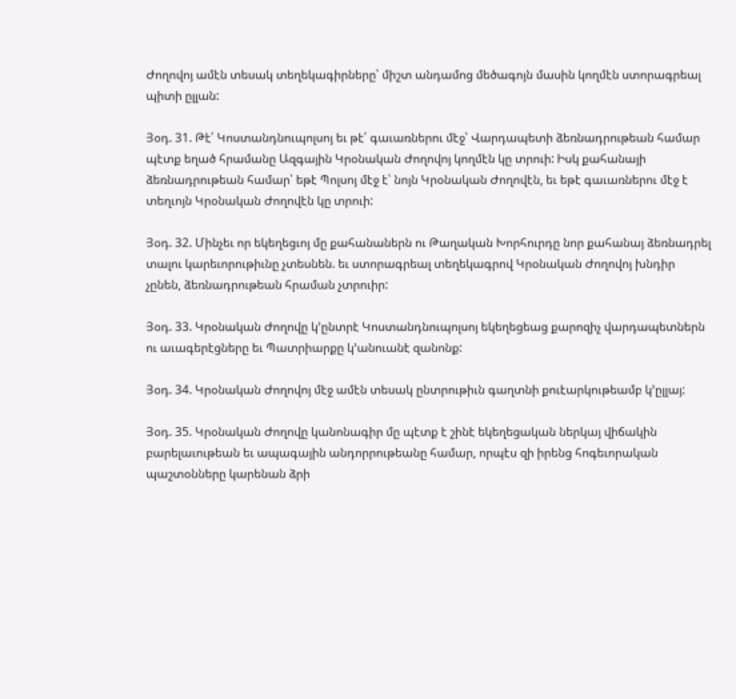Ժողովոյ ամէն տեսակ տեղեկագիրները՝ միշտ անդամոց մեծագոյն մասին կողմէն ստորագրեալ պիտի ըլլան:

Յօդ. 31. Թէ՛ Կոստանդնուպոլսոյ եւ թէ՛ գաւառներու մէջ՝ Վարդապետի ձեռնադրութեան համար պէտք եղած հրամանը Ազգային Կրօնական Ժողովոյ կողմէն կը տրուի: Իսկ քահանայի ձեռնադրութեան համար՝ եթէ Պոլսոյ մէջ է՝ նոյն Կրօնական Ժողովէն, եւ եթէ գաւառներու մէջ է տեղւոյն Կրօնական Ժողովէն կը տրուի:

Յօդ. 32. Մինչեւ որ եկեղեցւոյ մը քահանաներն ու Թաղական Խորհուրդը նոր քահանայ ձեռնադրել տալու կարեւորութիւնը չտեսնեն. եւ ստորագրեալ տեղեկագրով Կրօնական Ժողովոյ խնդիր չընեն, ձեռնադրութեան հրաման չտրուիր:

Յօդ. 33. Կրօնական Ժողովը կ’ընտրէ Կոստանդնուպոլսոյ եկեղեցեաց քարոզիչ վարդապետներն ու աւագերէցները եւ Պատրիարքը կ’անուանէ զանոնք:

Յօդ. 34. Կրօնական Ժողովոյ մէջ ամէն տեսակ ընտրութիւն գաղտնի քուէարկութեամբ կ’ըլլայ:

Յօդ. 35. Կրօնական Ժողովը կանոնագիր մը պէտք է շինէ եկեղեցական ներկայ վիճակին բարելաւութեան եւ ապագային անդորրութեանը համար, որպէս զի իրենց հոգեւորական պաշտօնները կարենան ձրի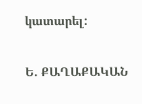կատարել:

Ե. ՔԱՂԱՔԱԿԱՆ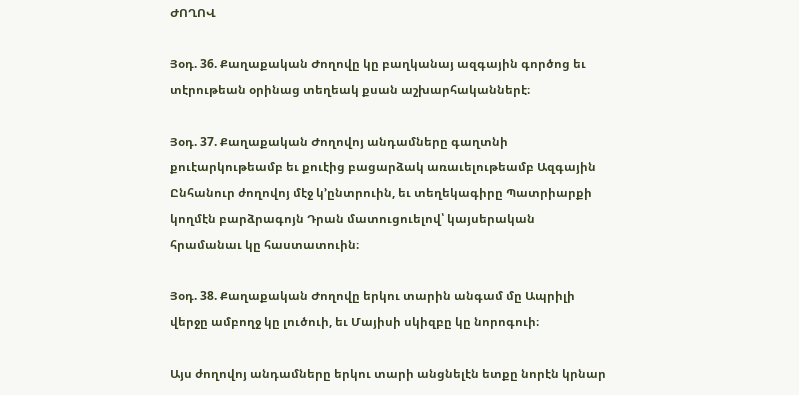ԺՈՂՈՎ

Յօդ. 36. Քաղաքական Ժողովը կը բաղկանայ ազգային գործոց եւ տէրութեան օրինաց տեղեակ քսան աշխարհականներէ։

Յօդ. 37. Քաղաքական Ժողովոյ անդամները գաղտնի քուէարկութեամբ եւ քուէից բացարձակ առաւելութեամբ Ազգային Ընհանուր ժողովոյ մէջ կ՚ընտրուին, եւ տեղեկագիրը Պատրիարքի կողմէն բարձրագոյն Դրան մատուցուելով՝ կայսերական հրամանաւ կը հաստատուին։

Յօդ. 38. Քաղաքական Ժողովը երկու տարին անգամ մը Ապրիլի վերջը ամբողջ կը լուծուի, եւ Մայիսի սկիզբը կը նորոգուի։

Այս ժողովոյ անդամները երկու տարի անցնելէն ետքը նորէն կրնար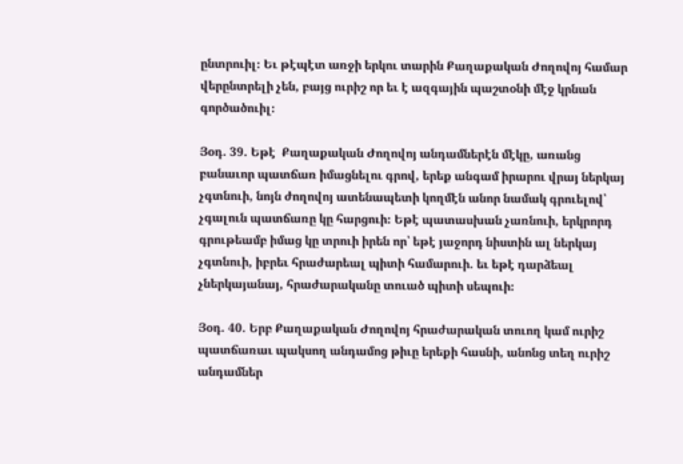ընտրուիլ։ Եւ թէպէտ առջի երկու տարին Քաղաքական Ժողովոյ համար վերընտրելի չեն, բայց ուրիշ որ եւ է ազգային պաշտօնի մէջ կրնան գործածուիլ։

Յօդ. 39. Եթէ  Քաղաքական Ժողովոյ անդամներէն մէկը, առանց բանաւոր պատճառ իմացնելու գրով, երեք անգամ իրարու վրայ ներկայ չգտնուի, նոյն ժողովոյ ատենապետի կողմէն անոր նամակ գրուելով՝ չգալուն պատճառը կը հարցուի։ Եթէ պատասխան չառնուի, երկրորդ գրութեամբ իմաց կը տրուի իրեն որ՝ եթէ յաջորդ նիստին ալ ներկայ չգտնուի, իբրեւ հրաժարեալ պիտի համարուի. եւ եթէ դարձեալ չներկայանայ, հրաժարականը տուած պիտի սեպուի։

Յօդ. 40. Երբ Քաղաքական Ժողովոյ հրաժարական տուող կամ ուրիշ պատճառաւ պակսող անդամոց թիւը երեքի հասնի, անոնց տեղ ուրիշ անդամներ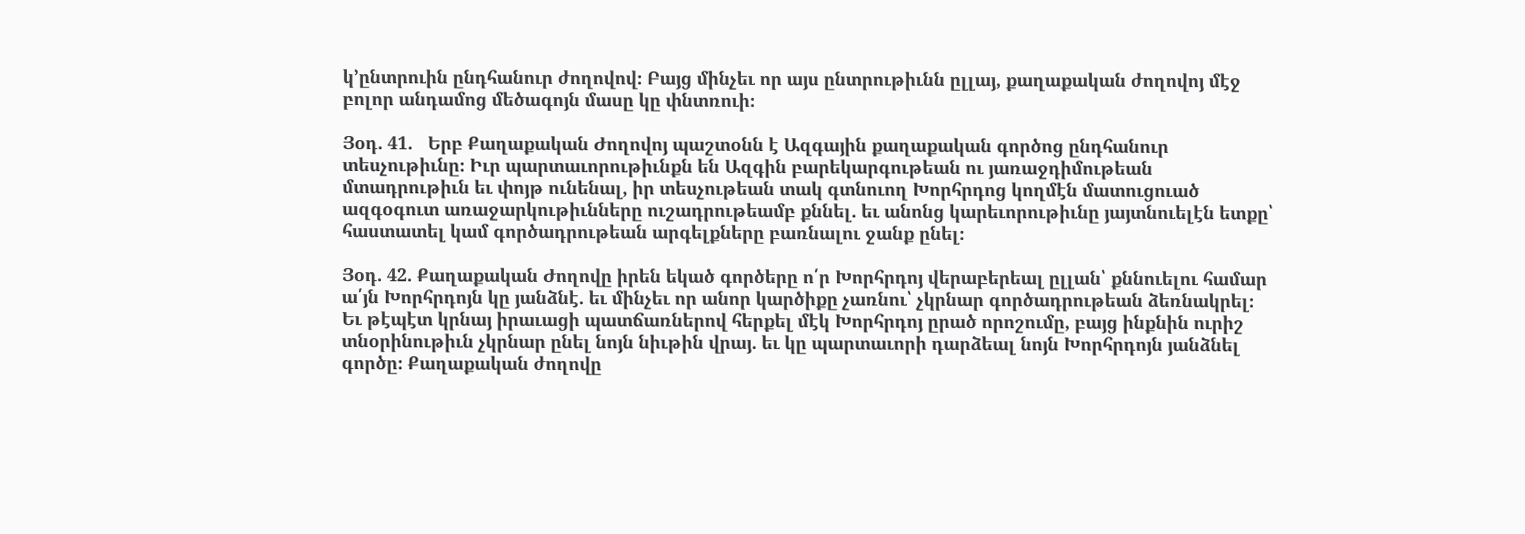կ՚ընտրուին ընդհանուր ժողովով։ Բայց մինչեւ որ այս ընտրութիւնն ըլլայ, քաղաքական ժողովոյ մէջ բոլոր անդամոց մեծագոյն մասը կը փնտռուի։

Յօդ. 41.   Երբ Քաղաքական Ժողովոյ պաշտօնն է Ազգային քաղաքական գործոց ընդհանուր տեսչութիւնը։ Իւր պարտաւորութիւնքն են Ազգին բարեկարգութեան ու յառաջդիմութեան մտադրութիւն եւ փոյթ ունենալ, իր տեսչութեան տակ գտնուող Խորհրդոց կողմէն մատուցուած ազգօգուտ առաջարկութիւնները ուշադրութեամբ քննել. եւ անոնց կարեւորութիւնը յայտնուելէն ետքը՝ հաստատել կամ գործադրութեան արգելքները բառնալու ջանք ընել։

Յօդ. 42. Քաղաքական Ժողովը իրեն եկած գործերը ո՛ր Խորհրդոյ վերաբերեալ ըլլան՝ քննուելու համար ա՛յն Խորհրդոյն կը յանձնէ. եւ մինչեւ որ անոր կարծիքը չառնու՝ չկրնար գործադրութեան ձեռնակրել։ Եւ թէպէտ կրնայ իրաւացի պատճառներով հերքել մէկ Խորհրդոյ ըրած որոշումը, բայց ինքնին ուրիշ տնօրինութիւն չկրնար ընել նոյն նիւթին վրայ. եւ կը պարտաւորի դարձեալ նոյն Խորհրդոյն յանձնել գործը։ Քաղաքական ժողովը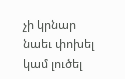չի կրնար նաեւ փոխել կամ լուծել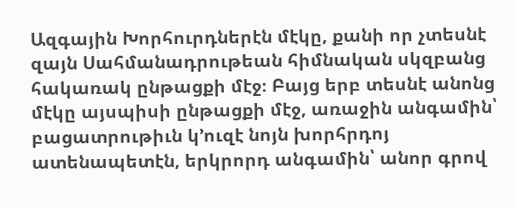Ազգային Խորհուրդներէն մէկը, քանի որ չտեսնէ զայն Սահմանադրութեան հիմնական սկզբանց հակառակ ընթացքի մէջ։ Բայց երբ տեսնէ անոնց մէկը այսպիսի ընթացքի մէջ, առաջին անգամին՝ բացատրութիւն կ՚ուզէ նոյն խորհրդոյ ատենապետէն, երկրորդ անգամին՝ անոր գրով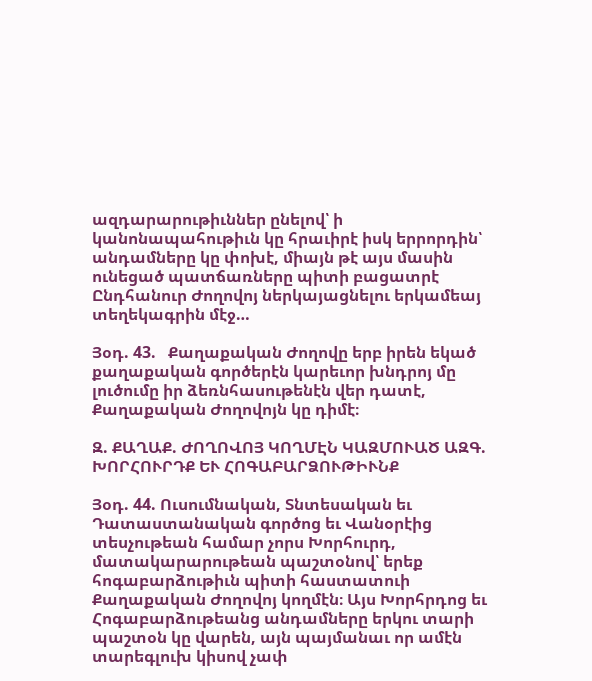ազդարարութիւններ ընելով՝ ի կանոնապահութիւն կը հրաւիրէ իսկ երրորդին՝ անդամները կը փոխէ, միայն թէ այս մասին ունեցած պատճառները պիտի բացատրէ Ընդհանուր Ժողովոյ ներկայացնելու երկամեայ տեղեկագրին մէջ…

Յօդ. 43.   Քաղաքական Ժողովը երբ իրեն եկած քաղաքական գործերէն կարեւոր խնդրոյ մը լուծումը իր ձեռնհասութենէն վեր դատէ, Քաղաքական Ժողովոյն կը դիմէ։

Զ. ՔԱՂԱՔ. ԺՈՂՈՎՈՅ ԿՈՂՄԷՆ ԿԱԶՄՈՒԱԾ ԱԶԳ. ԽՈՐՀՈՒՐԴՔ ԵՒ ՀՈԳԱԲԱՐՁՈՒԹԻՒՆՔ

Յօդ. 44. Ուսումնական, Տնտեսական եւ Դատաստանական գործոց եւ Վանօրէից տեսչութեան համար չորս Խորհուրդ, մատակարարութեան պաշտօնով՝ երեք հոգաբարձութիւն պիտի հաստատուի Քաղաքական Ժողովոյ կողմէն։ Այս Խորհրդոց եւ Հոգաբարձութեանց անդամները երկու տարի պաշտօն կը վարեն, այն պայմանաւ որ ամէն տարեգլուխ կիսով չափ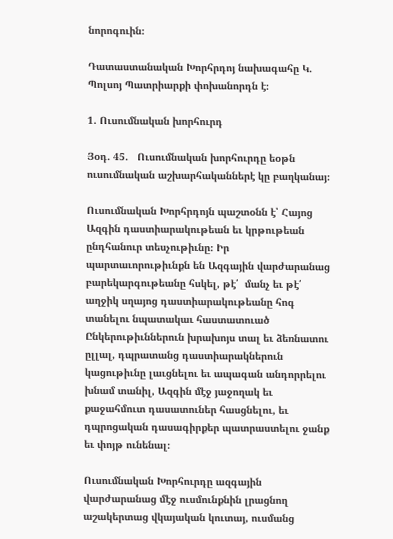նորոգուին։

Դատաստանական Խորհրդոյ նախագահը Կ. Պոլսոյ Պատրիարքի փոխանորդն է։

1. Ուսումնական խորհուրդ

Յօդ. 45.   Ուսումնական խորհուրդը եօթն ուսումնական աշխարհականներէ կը բաղկանայ։

Ուսումնական Խորհրդոյն պաշտօնն է՝ Հայոց Ազգին դաստիարակութեան եւ կրթութեան ընդհանուր տեսչութիւնը։ Իր պարտաւորութիւնքն են Ազգային վարժարանաց բարեկարգութեանը հսկել, թէ՛  մանչ եւ թէ՛ աղջիկ սղայոց դաստիարակութեանը հոգ տանելու նպատակաւ հաստատուած Ընկերութիւններուն խրախոյս տալ եւ ձեռնատու ըլլալ, դպրատանց դաստիարակներուն կացութիւնը լաւցնելու եւ ապագան անդորրելու խնամ տանիլ, Ազգին մէջ յաջողակ եւ քաջահմուտ դասատուներ հասցնելու, եւ դպրոցական դասագիրքեր պատրաստելու ջանք եւ փոյթ ունենալ։

Ուսումնական Խորհուրդը ազգային վարժարանաց մէջ ուսմունքնին լրացնող աշակերտաց վկայական կուտայ, ուսմանց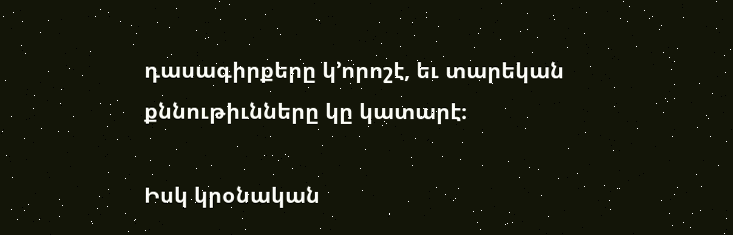դասագիրքերը կ՚որոշէ, եւ տարեկան քննութիւնները կը կատարէ։

Իսկ կրօնական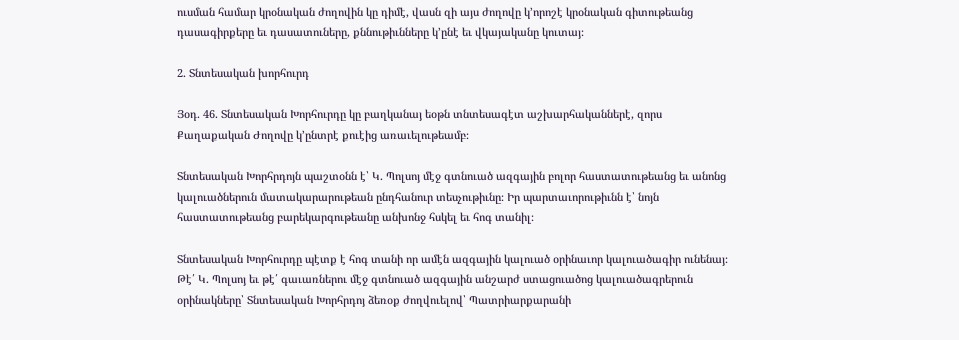ուսման համար կրօնական ժողովին կը դիմէ, վասն զի այս ժողովը կ՚որոշէ կրօնական գիտութեանց դասագիրքերը եւ դասատուները, քննութիւնները կ՚ընէ եւ վկայականը կուտայ։

2. Տնտեսական խորհուրդ

Յօդ. 46. Տնտեսական Խորհուրդը կը բաղկանայ եօթն տնտեսագէտ աշխարհականներէ, զորս Քաղաքական Ժողովը կ՚ընտրէ քուէից առաւելութեամբ։

Տնտեսական Խորհրդոյն պաշտօնն է՝ Կ. Պոլսոյ մէջ գտնուած ազգային բոլոր հաստատութեանց եւ անոնց կալուածներուն մատակարարութեան ընդհանուր տեսչութիւնը։ Իր պարտաւորութիւնն է՝ նոյն հաստատութեանց բարեկարգութեանը անխոնջ հսկել եւ հոգ տանիլ։

Տնտեսական Խորհուրդը պէտք է հոգ տանի որ ամէն ազգային կալուած օրինաւոր կալուածագիր ունենայ։ Թէ՛ Կ. Պոլսոյ եւ թէ՛ գաւառներու մէջ գտնուած ազգային անշարժ ստացուածոց կալուածագրերուն օրինակները՝ Տնտեսական Խորհրդոյ ձեռօք ժողվուելով՝ Պատրիարքարանի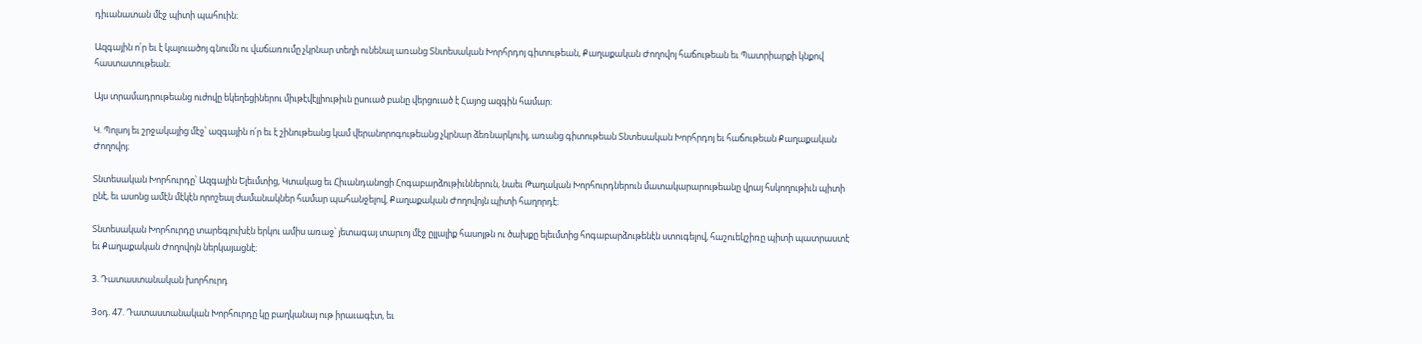դիւանատան մէջ պիտի պահուին։

Ազգային ո՛ր եւ է կալուածոյ գնումն ու վաճառումը չկրնար տեղի ունենալ առանց Տնտեսական Խորհրդոյ գիտութեան, Քաղաքական Ժողովոյ հաճութեան եւ Պատրիարքի կնքով հաստատութեան։

Այս տրամադրութեանց ուժովը եկեղեցիներու միւթէվէլլիութիւն ըսուած բանը վերցուած է Հայոց ազգին համար։

Կ. Պոլսոյ եւ շրջակայից մէջ՝ ազգային ո՛ր եւ է շինութեանց կամ վերանորոգութեանց չկրնար ձեռնարկուիլ, առանց գիտութեան Տնտեսական Խորհրդոյ եւ հաճութեան Քաղաքական Ժողովոյ։

Տնտեսական Խորհուրդը՝ Ազգային Ելեւմտից, Կտակաց եւ Հիւանդանոցի Հոգաբարձութիւններուն, նաեւ Թաղական Խորհուրդներուն մատակարարութեանը վրայ հսկողութիւն պիտի ընէ, եւ ասոնց ամէն մէկէն որոշեալ ժամանակներ համար պահանջելով, Քաղաքական Ժողովոյն պիտի հաղորդէ։

Տնտեսական Խորհուրդը տարեգլուխէն երկու ամիս առաջ՝ յետագայ տարւոյ մէջ ըլլալիք հասոյթն ու ծախքը ելեւմտից հոգաբարձութենէն ստուգելով, հաշուեկշիռը պիտի պատրաստէ եւ Քաղաքական Ժողովոյն ներկայացնէ։

3. Դատաստանական խորհուրդ

Յօդ. 47. Դատաստանական Խորհուրդը կը բաղկանայ ութ իրաւագէտ, եւ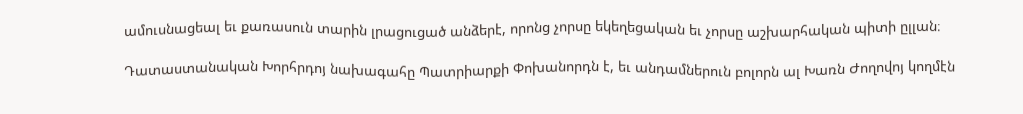ամուսնացեալ եւ քառասուն տարին լրացուցած անձերէ, որոնց չորսը եկեղեցական եւ չորսը աշխարհական պիտի ըլլան։

Դատաստանական Խորհրդոյ նախագահը Պատրիարքի Փոխանորդն է, եւ անդամներուն բոլորն ալ Խառն Ժողովոյ կողմէն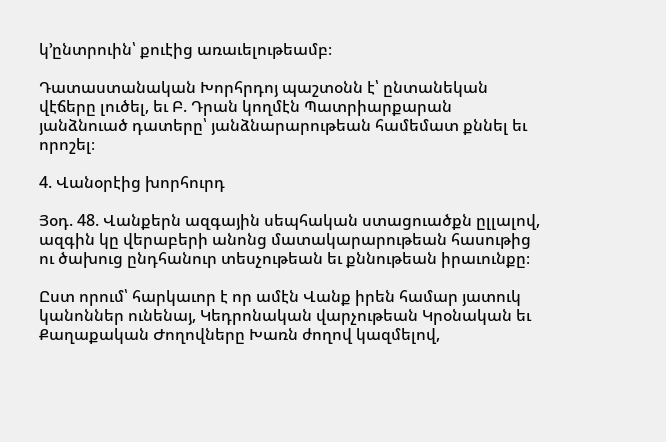կ՚ընտրուին՝ քուէից առաւելութեամբ։

Դատաստանական Խորհրդոյ պաշտօնն է՝ ընտանեկան վէճերը լուծել, եւ Բ. Դրան կողմէն Պատրիարքարան յանձնուած դատերը՝ յանձնարարութեան համեմատ քննել եւ որոշել։

4. Վանօրէից խորհուրդ

Յօդ. 48. Վանքերն ազգային սեպհական ստացուածքն ըլլալով, ազգին կը վերաբերի անոնց մատակարարութեան հասութից ու ծախուց ընդհանուր տեսչութեան եւ քննութեան իրաւունքը։

Ըստ որում՝ հարկաւոր է որ ամէն Վանք իրեն համար յատուկ կանոններ ունենայ, Կեդրոնական վարչութեան Կրօնական եւ Քաղաքական Ժողովները Խառն ժողով կազմելով,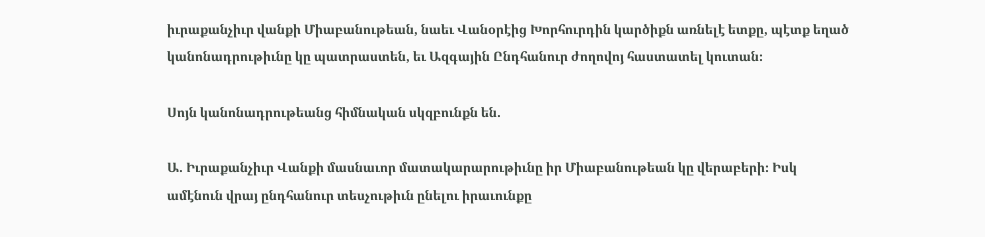իւրաքանչիւր վանքի Միաբանութեան, նաեւ Վանօրէից Խորհուրդին կարծիքն առնելէ ետքը, պէտք եղած կանոնադրութիւնը կը պատրաստեն, եւ Ազգային Ընդհանուր ժողովոյ հաստատել կուտան։

Սոյն կանոնադրութեանց հիմնական սկզբունքն են.

Ա. Իւրաքանչիւր Վանքի մասնաւոր մատակարարութիւնը իր Միաբանութեան կը վերաբերի։ Իսկ ամէնուն վրայ ընդհանուր տեսչութիւն ընելու իրաւունքը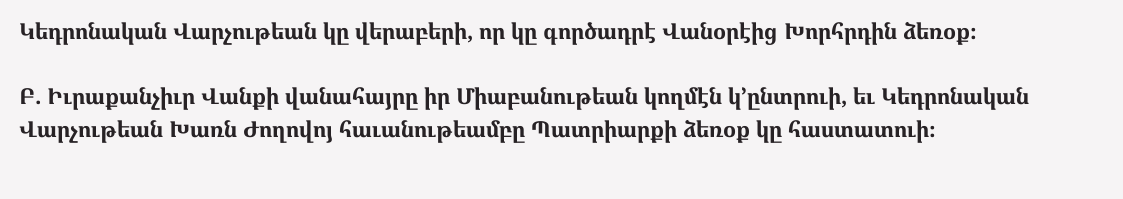Կեդրոնական Վարչութեան կը վերաբերի, որ կը գործադրէ Վանօրէից Խորհրդին ձեռօք։

Բ. Իւրաքանչիւր Վանքի վանահայրը իր Միաբանութեան կողմէն կ՚ընտրուի, եւ Կեդրոնական Վարչութեան Խառն Ժողովոյ հաւանութեամբը Պատրիարքի ձեռօք կը հաստատուի։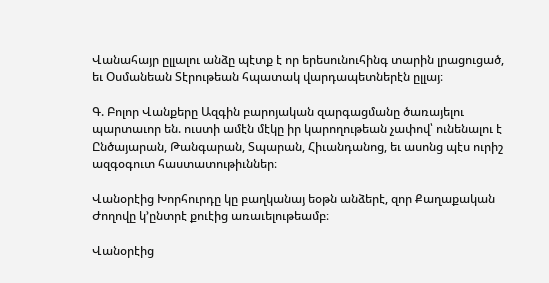Վանահայր ըլլալու անձը պէտք է որ երեսունուհինգ տարին լրացուցած, եւ Օսմանեան Տէրութեան հպատակ վարդապետներէն ըլլայ։

Գ. Բոլոր Վանքերը Ազգին բարոյական զարգացմանը ծառայելու պարտաւոր են. ուստի ամէն մէկը իր կարողութեան չափով՝ ունենալու է Ընծայարան, Թանգարան, Տպարան, Հիւանդանոց, եւ ասոնց պէս ուրիշ ազգօգուտ հաստատութիւններ։

Վանօրէից Խորհուրդը կը բաղկանայ եօթն անձերէ, զոր Քաղաքական Ժողովը կ՚ընտրէ քուէից առաւելութեամբ։

Վանօրէից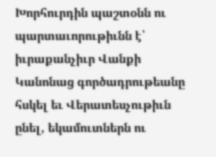Խորհուրդին պաշտօնն ու պարտաւորութիւնն է՝ իւրաքանչիւր Վանքի Կանոնաց գործադրութեանը հսկել եւ Վերատեսչութիւն ընել, եկամուտներն ու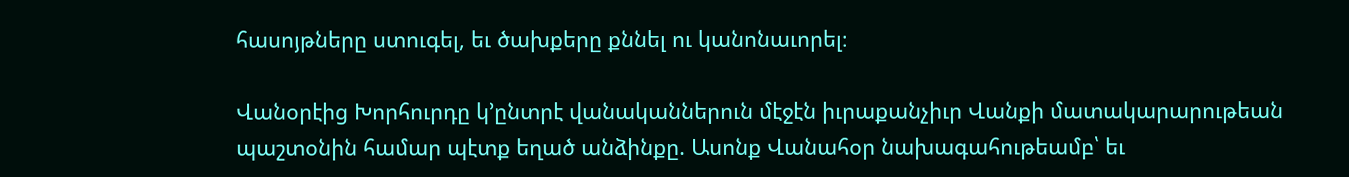հասոյթները ստուգել, եւ ծախքերը քննել ու կանոնաւորել։

Վանօրէից Խորհուրդը կ՚ընտրէ վանականներուն մէջէն իւրաքանչիւր Վանքի մատակարարութեան պաշտօնին համար պէտք եղած անձինքը. Ասոնք Վանահօր նախագահութեամբ՝ եւ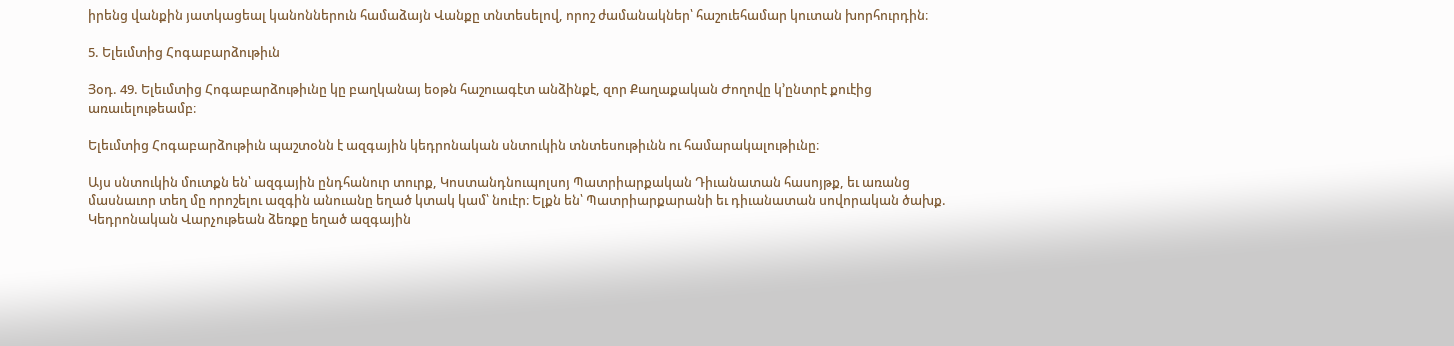իրենց վանքին յատկացեալ կանոններուն համաձայն Վանքը տնտեսելով, որոշ ժամանակներ՝ հաշուեհամար կուտան խորհուրդին։

5. Ելեւմտից Հոգաբարձութիւն

Յօդ. 49. Ելեւմտից Հոգաբարձութիւնը կը բաղկանայ եօթն հաշուագէտ անձինքէ, զոր Քաղաքական Ժողովը կ՚ընտրէ քուէից առաւելութեամբ։

Ելեւմտից Հոգաբարձութիւն պաշտօնն է ազգային կեդրոնական սնտուկին տնտեսութիւնն ու համարակալութիւնը։

Այս սնտուկին մուտքն են՝ ազգային ընդհանուր տուրք, Կոստանդնուպոլսոյ Պատրիարքական Դիւանատան հասոյթք, եւ առանց մասնաւոր տեղ մը որոշելու ազգին անուանը եղած կտակ կամ՝ նուէր։ Ելքն են՝ Պատրիարքարանի եւ դիւանատան սովորական ծախք. Կեդրոնական Վարչութեան ձեռքը եղած ազգային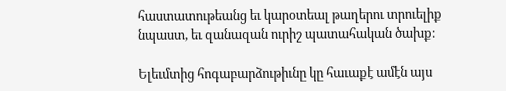հաստատութեանց եւ կարօտեալ թաղերու տրուելիք նպաստ, եւ զանազան ուրիշ պատահական ծախք։

Ելեւմտից հոգաբարձութիւնը կը հաւաքէ ամէն այս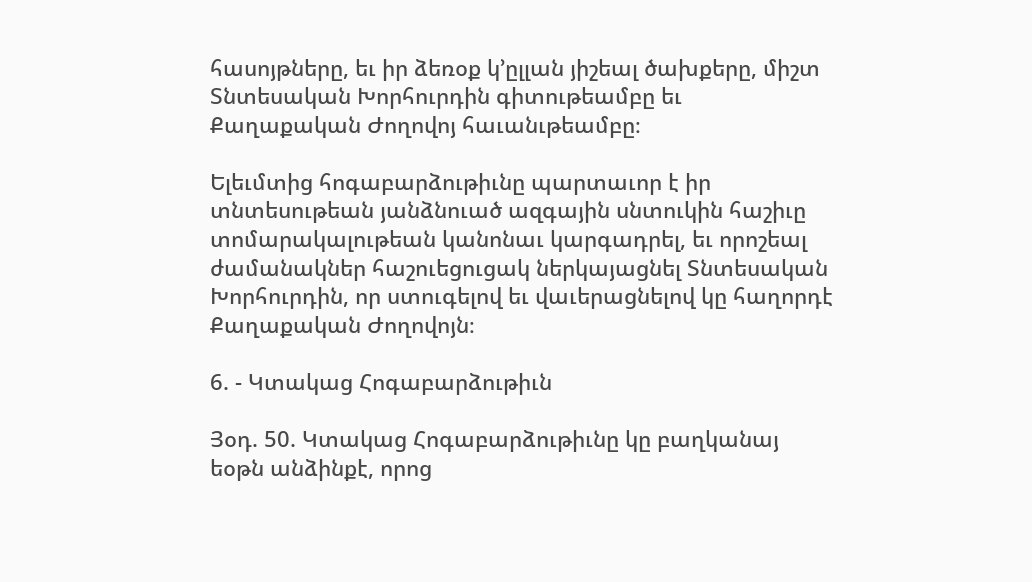հասոյթները, եւ իր ձեռօք կ՚ըլլան յիշեալ ծախքերը, միշտ Տնտեսական Խորհուրդին գիտութեամբը եւ Քաղաքական Ժողովոյ հաւանւթեամբը։

Ելեւմտից հոգաբարձութիւնը պարտաւոր է իր տնտեսութեան յանձնուած ազգային սնտուկին հաշիւը տոմարակալութեան կանոնաւ կարգադրել, եւ որոշեալ ժամանակներ հաշուեցուցակ ներկայացնել Տնտեսական Խորհուրդին, որ ստուգելով եւ վաւերացնելով կը հաղորդէ Քաղաքական Ժողովոյն։

6. - Կտակաց Հոգաբարձութիւն

Յօդ. 50. Կտակաց Հոգաբարձութիւնը կը բաղկանայ եօթն անձինքէ, որոց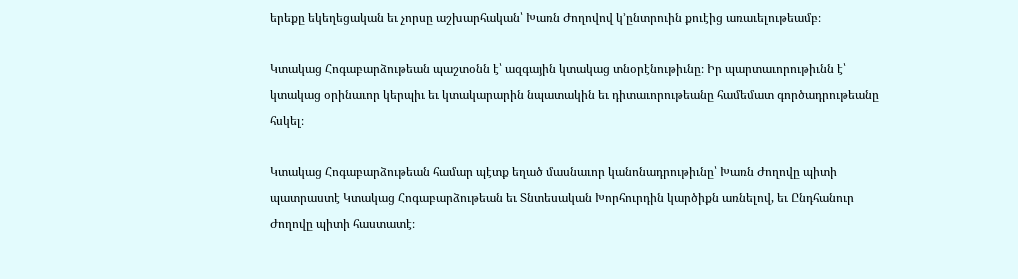երեքը եկեղեցական եւ չորսը աշխարհական՝ Խառն Ժողովով կ՚ընտրուին քուէից առաւելութեամբ։

Կտակաց Հոգաբարձութեան պաշտօնն է՝ ազգային կտակաց տնօրէնութիւնը։ Իր պարտաւորութիւնն է՝ կտակաց օրինաւոր կերպիւ եւ կտակարարին նպատակին եւ դիտաւորութեանը համեմատ գործադրութեանը հսկել։

Կտակաց Հոգաբարձութեան համար պէտք եղած մասնաւոր կանոնադրութիւնը՝ Խառն Ժողովը պիտի պատրաստէ Կտակաց Հոգաբարձութեան եւ Տնտեսական Խորհուրդին կարծիքն առնելով, եւ Ընդհանուր Ժողովը պիտի հաստատէ։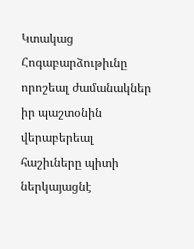Կտակաց Հոգաբարձութիւնը որոշեալ ժամանակներ իր պաշտօնին վերաբերեալ հաշիւները պիտի ներկայացնէ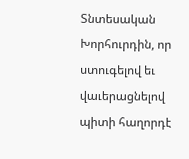Տնտեսական Խորհուրդին, որ ստուգելով եւ վաւերացնելով պիտի հաղորդէ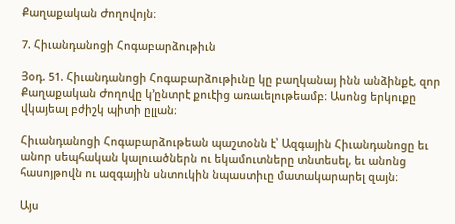Քաղաքական Ժողովոյն։

7. Հիւանդանոցի Հոգաբարձութիւն

Յօդ. 51. Հիւանդանոցի Հոգաբարձութիւնը կը բաղկանայ ինն անձինքէ, զոր Քաղաքական Ժողովը կ՚ընտրէ քուէից առաւելութեամբ։ Ասոնց երկուքը վկայեալ բժիշկ պիտի ըլլան։

Հիւանդանոցի Հոգաբարձութեան պաշտօնն է՝ Ազգային Հիւանդանոցը եւ անոր սեպհական կալուածներն ու եկամուտները տնտեսել, եւ անոնց հասոյթովն ու ազգային սնտուկին նպաստիւը մատակարարել զայն։

Այս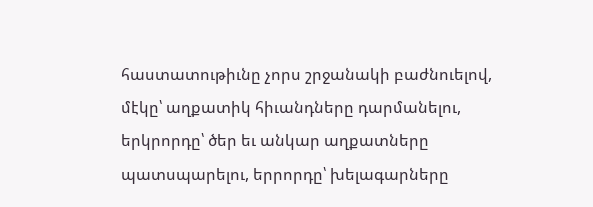հաստատութիւնը չորս շրջանակի բաժնուելով, մէկը՝ աղքատիկ հիւանդները դարմանելու, երկրորդը՝ ծեր եւ անկար աղքատները պատսպարելու, երրորդը՝ խելագարները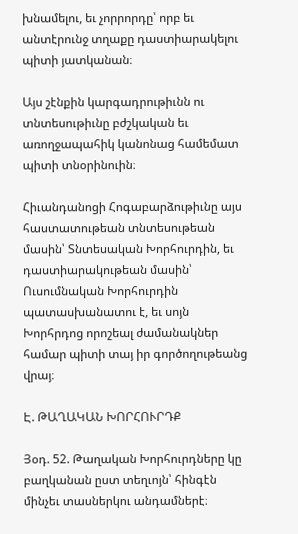խնամելու, եւ չորրորդը՝ որբ եւ անտէրունջ տղաքը դաստիարակելու պիտի յատկանան։

Այս շէնքին կարգադրութիւնն ու տնտեսութիւնը բժշկական եւ առողջապահիկ կանոնաց համեմատ պիտի տնօրինուին։

Հիւանդանոցի Հոգաբարձութիւնը այս հաստատութեան տնտեսութեան մասին՝ Տնտեսական Խորհուրդին, եւ դաստիարակութեան մասին՝ Ուսումնական Խորհուրդին պատասխանատու է, եւ սոյն Խորհրդոց որոշեալ ժամանակներ համար պիտի տայ իր գործողութեանց վրայ։

Է. ԹԱՂԱԿԱՆ ԽՈՐՀՈՒՐԴՔ

Յօդ. 52. Թաղական Խորհուրդները կը բաղկանան ըստ տեղւոյն՝ հինգէն մինչեւ տասներկու անդամներէ։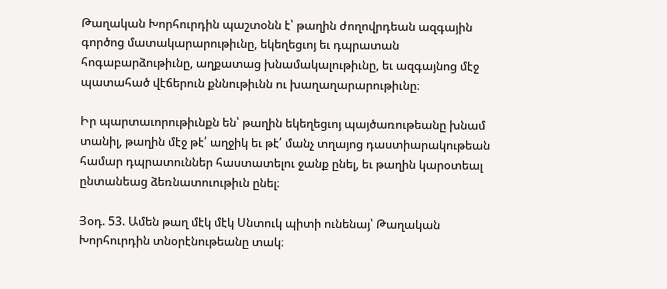Թաղական Խորհուրդին պաշտօնն է՝ թաղին ժողովրդեան ազգային գործոց մատակարարութիւնը, եկեղեցւոյ եւ դպրատան հոգաբարձութիւնը, աղքատաց խնամակալութիւնը, եւ ազգայնոց մէջ պատահած վէճերուն քննութիւնն ու խաղաղարարութիւնը։

Իր պարտաւորութիւնքն են՝ թաղին եկեղեցւոյ պայծառութեանը խնամ տանիլ, թաղին մէջ թէ՛ աղջիկ եւ թէ՛ մանչ տղայոց դաստիարակութեան համար դպրատուններ հաստատելու ջանք ընել, եւ թաղին կարօտեալ ընտանեաց ձեռնատուութիւն ընել։

Յօդ. 53. Ամեն թաղ մէկ մէկ Սնտուկ պիտի ունենայ՝ Թաղական Խորհուրդին տնօրէնութեանը տակ։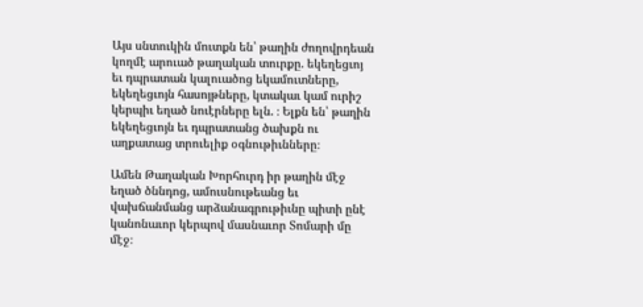Այս սնտուկին մուտքն են՝ թաղին ժողովրդեան կողմէ արուած թաղական տուրքը. եկեղեցւոյ եւ դպրատան կալուածոց եկամուտները, եկեղեցւոյն հասոյթները, կտակաւ կամ ուրիշ կերպիւ եղած նուէրները ելն. ։ Ելքն են՝ թաղին եկեղեցւոյն եւ դպրատանց ծախքն ու աղքատաց տրուելիք օգնութիւնները։

Ամեն Թաղական Խորհուրդ իր թաղին մէջ եղած ծննդոց, ամուսնութեանց եւ վախճանմանց արձանագրութիւնը պիտի ընէ կանոնաւոր կերպով մասնաւոր Տոմարի մը մէջ։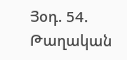Յօդ. 54. Թաղական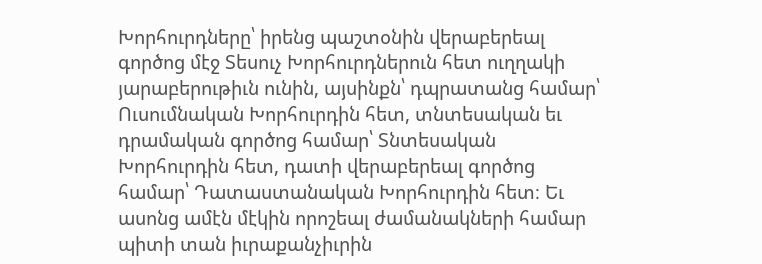Խորհուրդները՝ իրենց պաշտօնին վերաբերեալ գործոց մէջ Տեսուչ Խորհուրդներուն հետ ուղղակի յարաբերութիւն ունին, այսինքն՝ դպրատանց համար՝ Ուսումնական Խորհուրդին հետ, տնտեսական եւ դրամական գործոց համար՝ Տնտեսական Խորհուրդին հետ, դատի վերաբերեալ գործոց համար՝ Դատաստանական Խորհուրդին հետ։ Եւ ասոնց ամէն մէկին որոշեալ ժամանակների համար պիտի տան իւրաքանչիւրին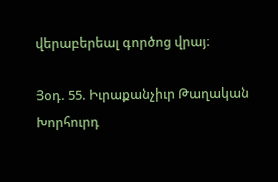վերաբերեալ գործոց վրայ։

Յօդ. 55. Իւրաքանչիւր Թաղական Խորհուրդ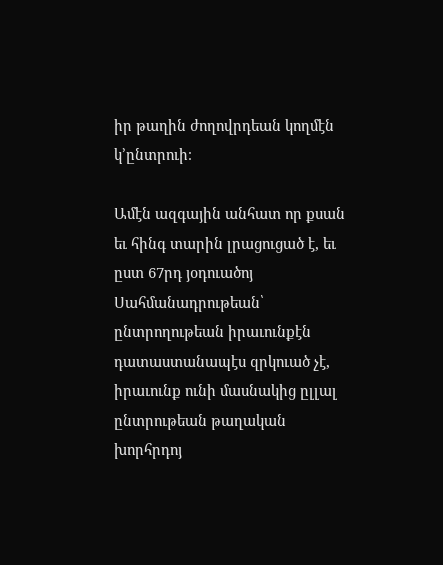իր թաղին ժողովրդեան կողմէն կ՚ընտրուի։

Ամէն ազգային անհատ որ քսան եւ հինգ տարին լրացուցած է, եւ ըստ 67րդ յօդուածոյ Սահմանադրութեան՝ ընտրողութեան իրաւունքէն դատաստանապէս զրկուած չէ, իրաւունք ունի մասնակից ըլլալ ընտրութեան թաղական խորհրդոյ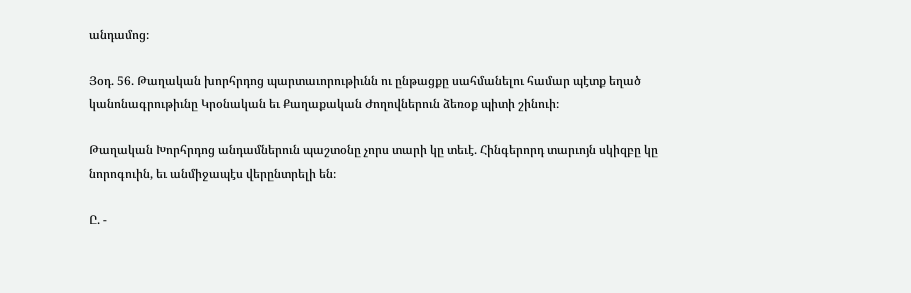անդամոց։

Յօդ. 56. Թաղական խորհրդոց պարտաւորութիւնն ու ընթացքը սահմանելու համար պէտք եղած կանոնագրութիւնը Կրօնական եւ Քաղաքական Ժողովներուն ձեռօք պիտի շինուի։

Թաղական Խորհրդոց անդամներուն պաշտօնը չորս տարի կը տեւէ. Հինգերորդ տարւոյն սկիզբը կը նորոգուին, եւ անմիջապէս վերընտրելի են։

Ը. -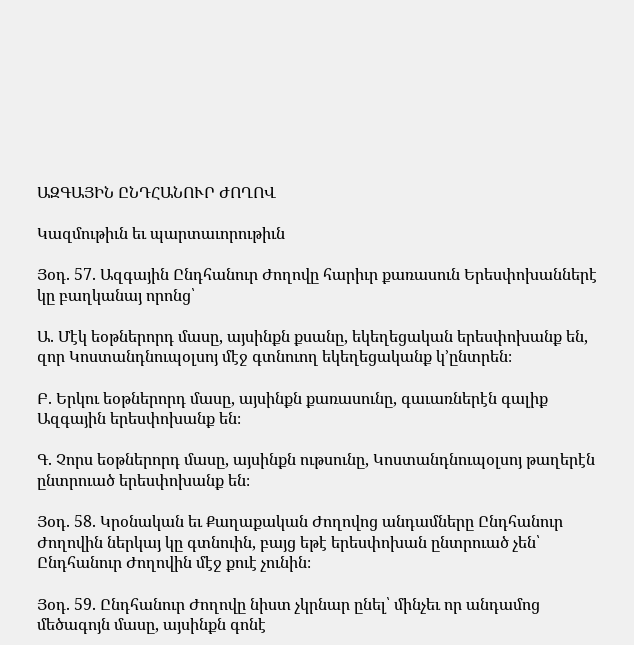ԱԶԳԱՅԻՆ ԸՆԴՀԱՆՈՒՐ ԺՈՂՈՎ

Կազմութիւն եւ պարտաւորութիւն

Յօդ. 57. Ազգային Ընդհանուր Ժողովը հարիւր քառասուն Երեսփոխաններէ կը բաղկանայ որոնց՝

Ա. Մէկ եօթներորդ մասը, այսինքն քսանը, եկեղեցական երեսփոխանք են, զոր Կոստանդնուպօլսոյ մէջ գտնուող եկեղեցականք կ՚ընտրեն։

Բ. Երկու եօթներորդ մասը, այսինքն քառասունը, գաւառներէն գալիք Ազգային երեսփոխանք են։

Գ. Չորս եօթներորդ մասը, այսինքն ութսունը, Կոստանդնուպօլսոյ թաղերէն ընտրուած երեսփոխանք են։

Յօդ. 58. Կրօնական եւ Քաղաքական Ժողովոց անդամները Ընդհանուր Ժողովին ներկայ կը գտնուին, բայց եթէ երեսփոխան ընտրուած չեն՝ Ընդհանուր Ժողովին մէջ քուէ չունին։

Յօդ. 59. Ընդհանուր Ժողովը նիստ չկրնար ընել՝ մինչեւ որ անդամոց մեծագոյն մասը, այսինքն գոնէ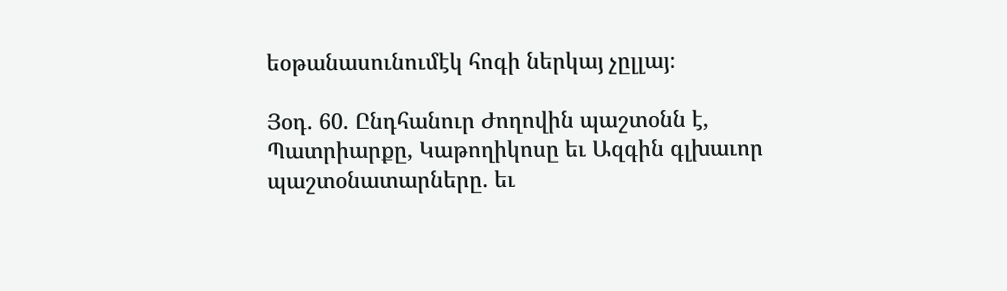եօթանասունումէկ հոգի ներկայ չըլլայ։

Յօդ. 60. Ընդհանուր Ժողովին պաշտօնն է, Պատրիարքը, Կաթողիկոսը եւ Ազգին գլխաւոր պաշտօնատարները. եւ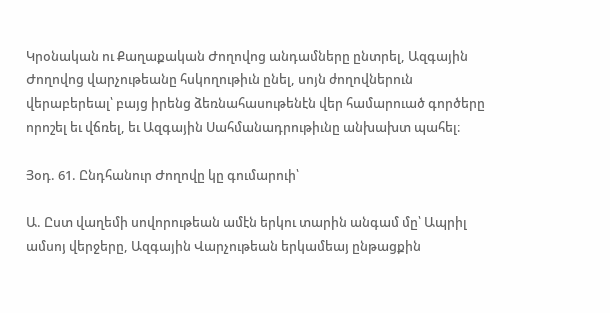Կրօնական ու Քաղաքական Ժողովոց անդամները ընտրել, Ազգային Ժողովոց վարչութեանը հսկողութիւն ընել, սոյն ժողովներուն վերաբերեալ՝ բայց իրենց ձեռնահասութենէն վեր համարուած գործերը որոշել եւ վճռել, եւ Ազգային Սահմանադրութիւնը անխախտ պահել։

Յօդ. 61. Ընդհանուր Ժողովը կը գումարուի՝

Ա. Ըստ վաղեմի սովորութեան ամէն երկու տարին անգամ մը՝ Ապրիլ ամսոյ վերջերը, Ազգային Վարչութեան երկամեայ ընթացքին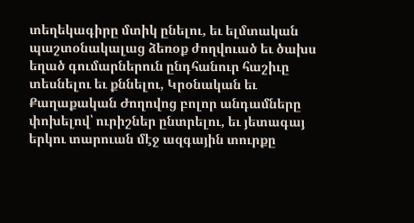տեղեկագիրը մտիկ ընելու, եւ ելմտական պաշտօնակալաց ձեռօք ժողվուած եւ ծախս եղած գումարներուն ընդհանուր հաշիւը տեսնելու եւ քննելու, Կրօնական եւ Քաղաքական Ժողովոց բոլոր անդամները  փոխելով՝ ուրիշներ ընտրելու, եւ յետագայ երկու տարուան մէջ ազգային տուրքը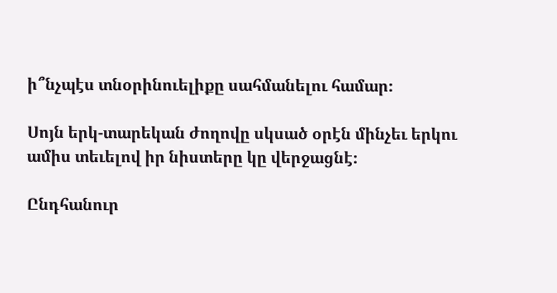ի՞նչպէս տնօրինուելիքը սահմանելու համար։

Սոյն երկ-տարեկան ժողովը սկսած օրէն մինչեւ երկու ամիս տեւելով իր նիստերը կը վերջացնէ։

Ընդհանուր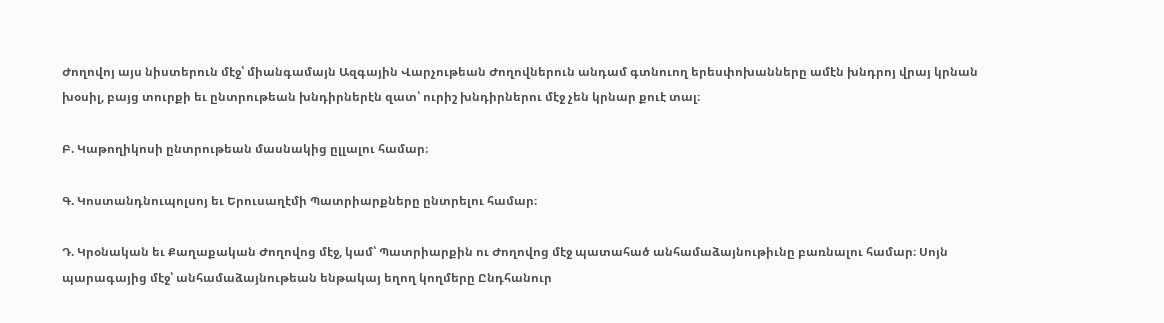Ժողովոյ այս նիստերուն մէջ՝ միանգամայն Ազգային Վարչութեան Ժողովներուն անդամ գտնուող երեսփոխանները ամէն խնդրոյ վրայ կրնան խօսիլ, բայց տուրքի եւ ընտրութեան խնդիրներէն զատ՝ ուրիշ խնդիրներու մէջ չեն կրնար քուէ տալ։

Բ. Կաթողիկոսի ընտրութեան մասնակից ըլլալու համար։

Գ. Կոստանդնուպոլսոյ եւ Երուսաղէմի Պատրիարքները ընտրելու համար։

Դ. Կրօնական եւ Քաղաքական Ժողովոց մէջ, կամ՝ Պատրիարքին ու Ժողովոց մէջ պատահած անհամաձայնութիւնը բառնալու համար։ Սոյն պարագայից մէջ՝ անհամաձայնութեան ենթակայ եղող կողմերը Ընդհանուր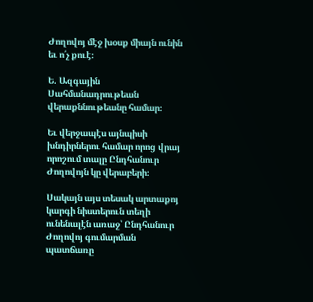Ժողովոյ մէջ խօսք միայն ունին եւ ո՛չ քուէ։

Ե. Ազգային Սահմանադրութեան վերաքննութեանը համար։

Եւ վերջապէս այնպիսի խնդիրներու համար որոց վրայ որոշում տալը Ընդհանուր Ժողովոյն կը վերաբերի։

Սակայն այս տեսակ արտաքոյ կարգի նիստերուն տեղի ունենալէն առաջ՝ Ընդհանուր Ժողովոյ գումարման պատճառը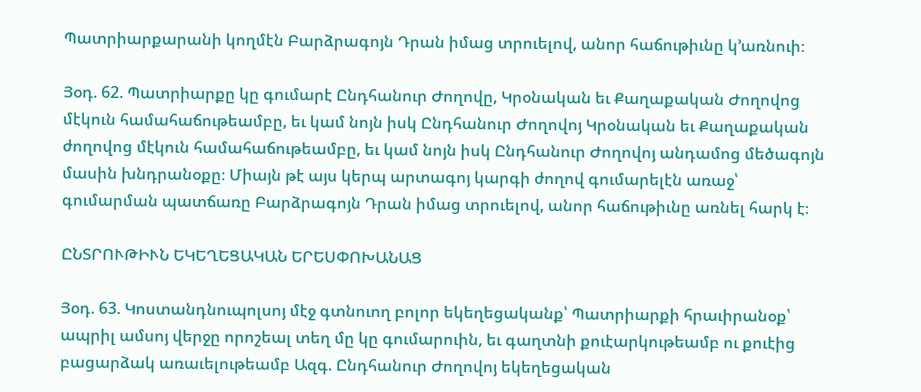Պատրիարքարանի կողմէն Բարձրագոյն Դրան իմաց տրուելով, անոր հաճութիւնը կ՚առնուի։

Յօդ. 62. Պատրիարքը կը գումարէ Ընդհանուր Ժողովը, Կրօնական եւ Քաղաքական Ժողովոց մէկուն համահաճութեամբը, եւ կամ նոյն իսկ Ընդհանուր Ժողովոյ Կրօնական եւ Քաղաքական ժողովոց մէկուն համահաճութեամբը, եւ կամ նոյն իսկ Ընդհանուր Ժողովոյ անդամոց մեծագոյն մասին խնդրանօքը։ Միայն թէ այս կերպ արտագոյ կարգի ժողով գումարելէն առաջ՝ գումարման պատճառը Բարձրագոյն Դրան իմաց տրուելով, անոր հաճութիւնը առնել հարկ է։

ԸՆՏՐՈՒԹԻՒՆ ԵԿԵՂԵՑԱԿԱՆ ԵՐԵՍՓՈԽԱՆԱՑ

Յօդ. 63. Կոստանդնուպոլսոյ մէջ գտնուող բոլոր եկեղեցականք՝ Պատրիարքի հրաւիրանօք՝ ապրիլ ամսոյ վերջը որոշեալ տեղ մը կը գումարուին, եւ գաղտնի քուէարկութեամբ ու քուէից բացարձակ առաւելութեամբ Ազգ. Ընդհանուր Ժողովոյ եկեղեցական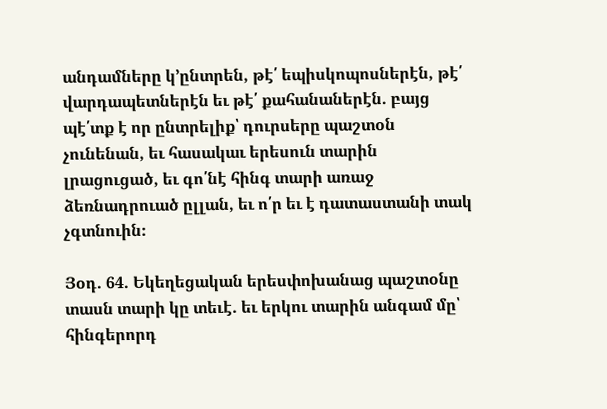անդամները կ՚ընտրեն, թէ՛ եպիսկոպոսներէն, թէ՛ վարդապետներէն եւ թէ՛ քահանաներէն. բայց պէ՛տք է որ ընտրելիք՝ դուրսերը պաշտօն չունենան, եւ հասակաւ երեսուն տարին լրացուցած, եւ գո՛նէ հինգ տարի առաջ ձեռնադրուած ըլլան, եւ ո՛ր եւ է դատաստանի տակ չգտնուին։

Յօդ. 64. Եկեղեցական երեսփոխանաց պաշտօնը տասն տարի կը տեւէ. եւ երկու տարին անգամ մը՝ հինգերորդ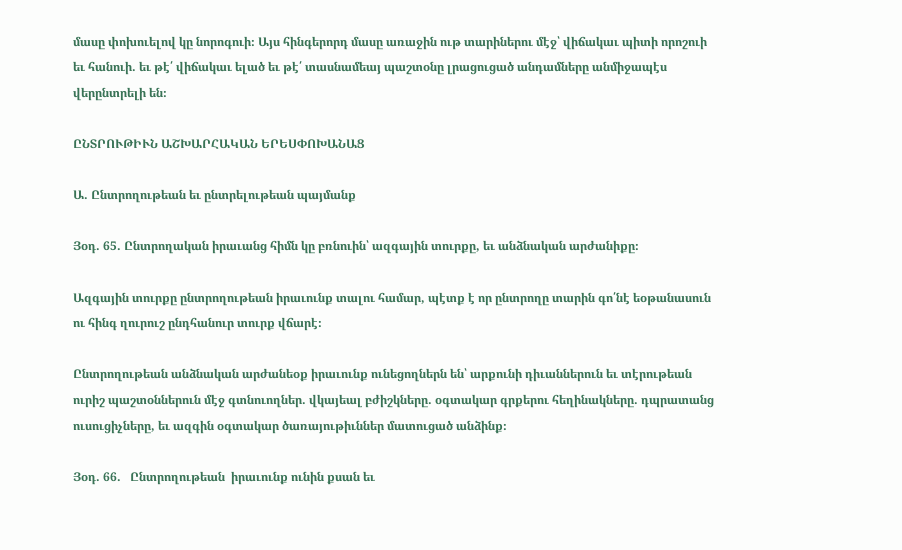մասը փոխուելով կը նորոգուի։ Այս հինգերորդ մասը առաջին ութ տարիներու մէջ՝ վիճակաւ պիտի որոշուի եւ հանուի. եւ թէ՛ վիճակաւ ելած եւ թէ՛ տասնամեայ պաշտօնը լրացուցած անդամները անմիջապէս վերընտրելի են։

ԸՆՏՐՈՒԹԻՒՆ ԱՇԽԱՐՀԱԿԱՆ ԵՐԵՍՓՈԽԱՆԱՑ

Ա. Ընտրողութեան եւ ընտրելութեան պայմանք

Յօդ. 65. Ընտրողական իրաւանց հիմն կը բռնուին՝ ազգային տուրքը, եւ անձնական արժանիքը։

Ազգային տուրքը ընտրողութեան իրաւունք տալու համար, պէտք է որ ընտրողը տարին գո՛նէ եօթանասուն ու հինգ ղուրուշ ընդհանուր տուրք վճարէ։

Ընտրողութեան անձնական արժանեօք իրաւունք ունեցողներն են՝ արքունի դիւաններուն եւ տէրութեան ուրիշ պաշտօններուն մէջ գտնուողներ. վկայեալ բժիշկները. օգտակար գրքերու հեղինակները. դպրատանց ուսուցիչները, եւ ազգին օգտակար ծառայութիւններ մատուցած անձինք։

Յօդ. 66.   Ընտրողութեան  իրաւունք ունին քսան եւ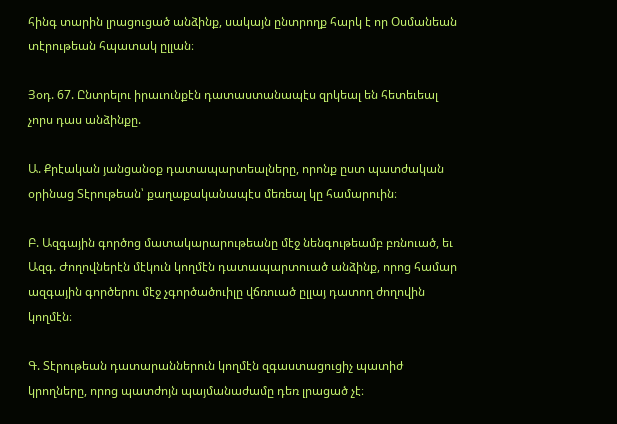հինգ տարին լրացուցած անձինք, սակայն ընտրողք հարկ է որ Օսմանեան տէրութեան հպատակ ըլլան։

Յօդ. 67. Ընտրելու իրաւունքէն դատաստանապէս զրկեալ են հետեւեալ չորս դաս անձինքը.

Ա. Քրէական յանցանօք դատապարտեալները, որոնք ըստ պատժական օրինաց Տէրութեան՝ քաղաքականապէս մեռեալ կը համարուին։

Բ. Ազգային գործոց մատակարարութեանը մէջ նենգութեամբ բռնուած, եւ Ազգ. Ժողովներէն մէկուն կողմէն դատապարտուած անձինք, որոց համար ազգային գործերու մէջ չգործածուիլը վճռուած ըլլայ դատող ժողովին կողմէն։

Գ. Տէրութեան դատարաններուն կողմէն զգաստացուցիչ պատիժ կրողները, որոց պատժոյն պայմանաժամը դեռ լրացած չէ։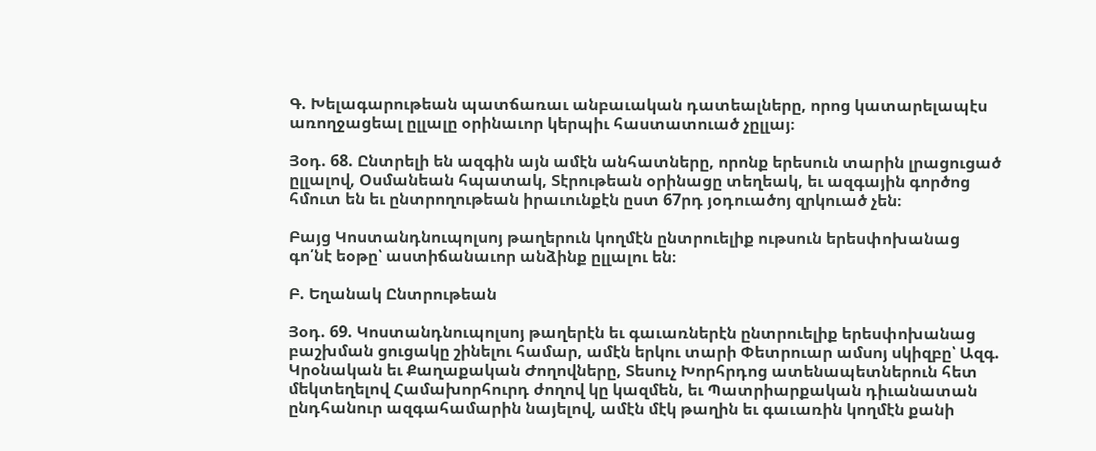Գ. Խելագարութեան պատճառաւ անբաւական դատեալները, որոց կատարելապէս առողջացեալ ըլլալը օրինաւոր կերպիւ հաստատուած չըլլայ։

Յօդ. 68. Ընտրելի են ազգին այն ամէն անհատները, որոնք երեսուն տարին լրացուցած ըլլալով, Օսմանեան հպատակ, Տէրութեան օրինացը տեղեակ, եւ ազգային գործոց հմուտ են եւ ընտրողութեան իրաւունքէն ըստ 67րդ յօդուածոյ զրկուած չեն։

Բայց Կոստանդնուպոլսոյ թաղերուն կողմէն ընտրուելիք ութսուն երեսփոխանաց գո՛նէ եօթը՝ աստիճանաւոր անձինք ըլլալու են։

Բ. Եղանակ Ընտրութեան

Յօդ. 69. Կոստանդնուպոլսոյ թաղերէն եւ գաւառներէն ընտրուելիք երեսփոխանաց բաշխման ցուցակը շինելու համար, ամէն երկու տարի Փետրուար ամսոյ սկիզբը՝ Ազգ. Կրօնական եւ Քաղաքական Ժողովները, Տեսուչ Խորհրդոց ատենապետներուն հետ մեկտեղելով Համախորհուրդ ժողով կը կազմեն, եւ Պատրիարքական դիւանատան ընդհանուր ազգահամարին նայելով, ամէն մէկ թաղին եւ գաւառին կողմէն քանի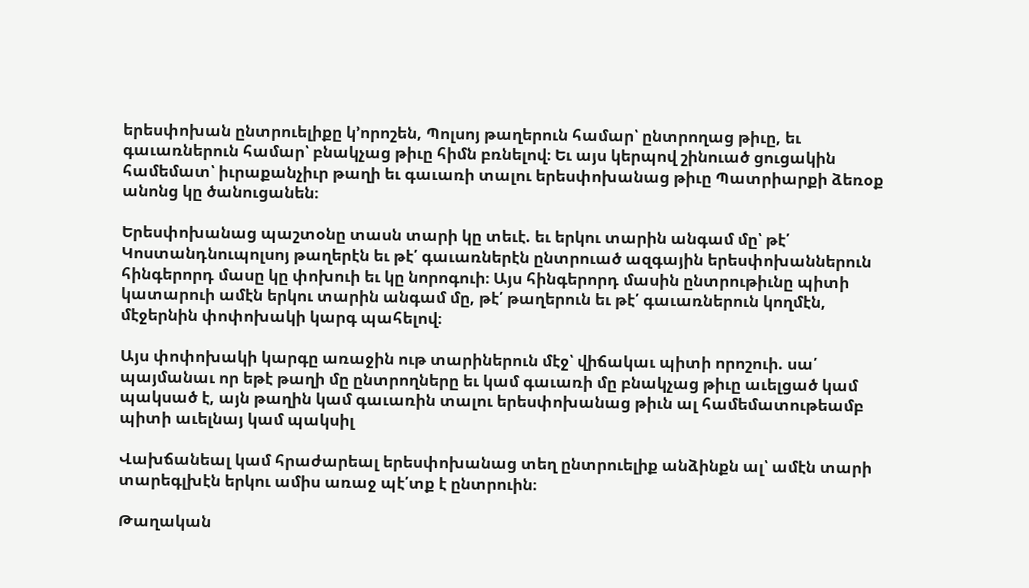երեսփոխան ընտրուելիքը կ՚որոշեն, Պոլսոյ թաղերուն համար՝ ընտրողաց թիւը, եւ գաւառներուն համար՝ բնակչաց թիւը հիմն բռնելով։ Եւ այս կերպով շինուած ցուցակին համեմատ՝ իւրաքանչիւր թաղի եւ գաւառի տալու երեսփոխանաց թիւը Պատրիարքի ձեռօք անոնց կը ծանուցանեն։

Երեսփոխանաց պաշտօնը տասն տարի կը տեւէ. եւ երկու տարին անգամ մը՝ թէ՛ Կոստանդնուպոլսոյ թաղերէն եւ թէ՛ գաւառներէն ընտրուած ազգային երեսփոխաններուն հինգերորդ մասը կը փոխուի եւ կը նորոգուի։ Այս հինգերորդ մասին ընտրութիւնը պիտի կատարուի ամէն երկու տարին անգամ մը, թէ՛ թաղերուն եւ թէ՛ գաւառներուն կողմէն, մէջերնին փոփոխակի կարգ պահելով։

Այս փոփոխակի կարգը առաջին ութ տարիներուն մէջ՝ վիճակաւ պիտի որոշուի. սա՛ պայմանաւ որ եթէ թաղի մը ընտրողները եւ կամ գաւառի մը բնակչաց թիւը աւելցած կամ պակսած է, այն թաղին կամ գաւառին տալու երեսփոխանաց թիւն ալ համեմատութեամբ պիտի աւելնայ կամ պակսիլ

Վախճանեալ կամ հրաժարեալ երեսփոխանաց տեղ ընտրուելիք անձինքն ալ՝ ամէն տարի տարեգլխէն երկու ամիս առաջ պէ՛տք է ընտրուին։

Թաղական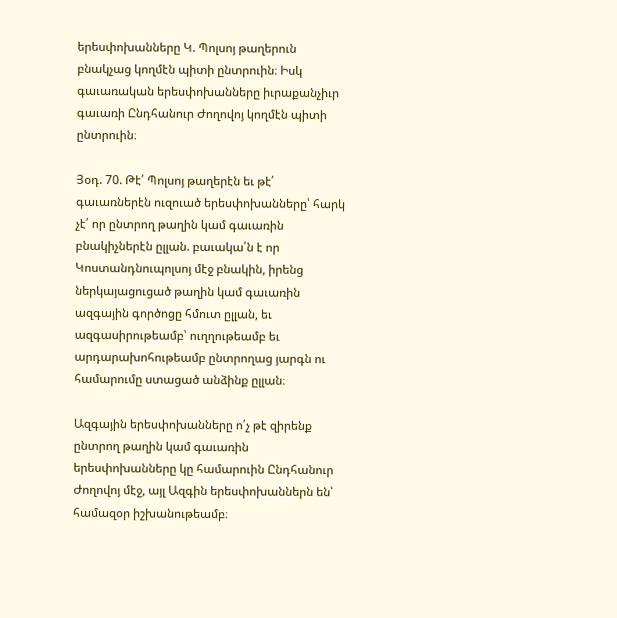երեսփոխանները Կ. Պոլսոյ թաղերուն բնակչաց կողմէն պիտի ընտրուին։ Իսկ գաւառական երեսփոխանները իւրաքանչիւր գաւառի Ընդհանուր Ժողովոյ կողմէն պիտի ընտրուին։

Յօդ. 70. Թէ՛ Պոլսոյ թաղերէն եւ թէ՛ գաւառներէն ուզուած երեսփոխանները՝ հարկ չէ՛ որ ընտրող թաղին կամ գաւառին բնակիչներէն ըլլան. բաւակա՛ն է որ Կոստանդնուպոլսոյ մէջ բնակին, իրենց ներկայացուցած թաղին կամ գաւառին ազգային գործոցը հմուտ ըլլան, եւ ազգասիրութեամբ՝ ուղղութեամբ եւ արդարախոհութեամբ ընտրողաց յարգն ու համարումը ստացած անձինք ըլլան։

Ազգային երեսփոխանները ո՛չ թէ զիրենք ընտրող թաղին կամ գաւառին երեսփոխանները կը համարուին Ընդհանուր Ժողովոյ մէջ, այլ Ազգին երեսփոխաններն են՝ համազօր իշխանութեամբ։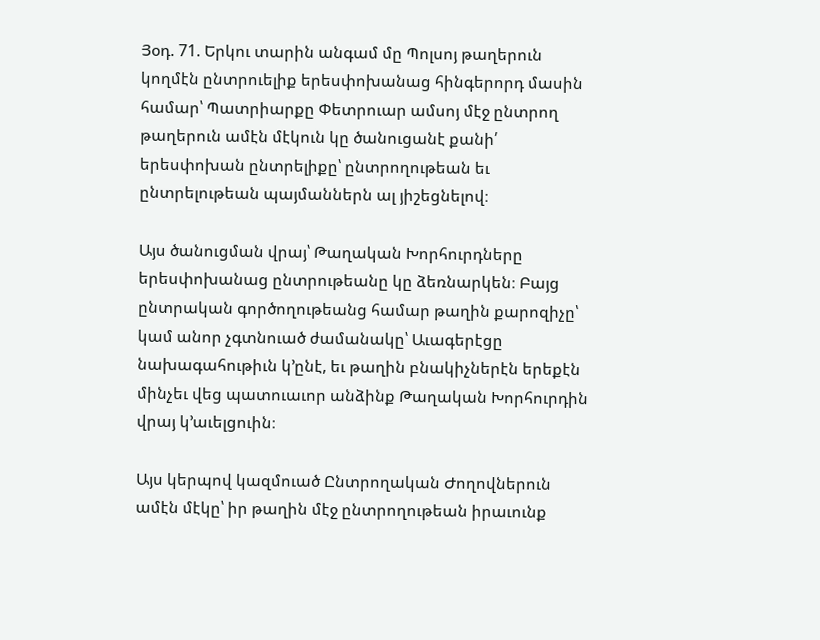Յօդ. 71. Երկու տարին անգամ մը Պոլսոյ թաղերուն կողմէն ընտրուելիք երեսփոխանաց հինգերորդ մասին համար՝ Պատրիարքը Փետրուար ամսոյ մէջ ընտրող թաղերուն ամէն մէկուն կը ծանուցանէ քանի՛ երեսփոխան ընտրելիքը՝ ընտրողութեան եւ ընտրելութեան պայմաններն ալ յիշեցնելով։

Այս ծանուցման վրայ՝ Թաղական Խորհուրդները երեսփոխանաց ընտրութեանը կը ձեռնարկեն։ Բայց ընտրական գործողութեանց համար թաղին քարոզիչը՝ կամ անոր չգտնուած ժամանակը՝ Աւագերէցը նախագահութիւն կ՚ընէ, եւ թաղին բնակիչներէն երեքէն մինչեւ վեց պատուաւոր անձինք Թաղական Խորհուրդին վրայ կ՚աւելցուին։

Այս կերպով կազմուած Ընտրողական Ժողովներուն ամէն մէկը՝ իր թաղին մէջ ընտրողութեան իրաւունք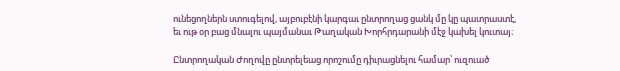ունեցողներն ստուգելով, այբուբէնի կարգաւ ընտրողաց ցանկ մը կը պատրաստէ, եւ ութ օր բաց մնալու պայմանաւ Թաղական Խորհրդարանի մէջ կախել կուտայ։

Ընտրողական Ժողովը ընտրելեաց որոշումը դիւրացնելու համար՝ ուզուած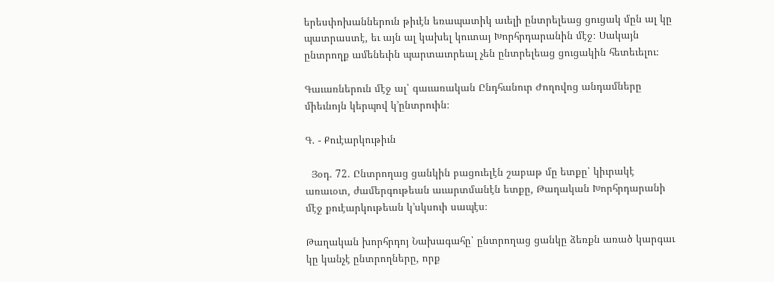երեսփոխաններուն թիւէն եռապատիկ աւելի ընտրելեաց ցուցակ մըն ալ կը պատրաստէ, եւ այն ալ կախել կուտայ Խորհրդարանին մէջ։ Սակայն ընտրողք ամենեւին պարտաւորեալ չեն ընտրելեաց ցուցակին հետեւելու։

Գաւառներուն մէջ ալ՝ գաւառական Ընդհանուր Ժողովոց անդամները միեւնոյն կերպով կ՚ընտրուին։

Գ. - Քուէարկութիւն

  Յօդ. 72. Ընտրողաց ցանկին բացուելէն շաբաթ մը ետքը՝ կիւրակէ առաւօտ, ժամերգութեան աւարտմանէն ետքը, Թաղական Խորհրդարանի մէջ քուէարկութեան կ՚սկսուի սապէս։

Թաղական խորհրդոյ Նախագահը՝ ընտրողաց ցանկը ձեռքն առած կարգաւ կը կանչէ ընտրողները, որք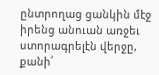ընտրողաց ցանկին մէջ իրենց անուան առջեւ ստորագրելէն վերջը, քանի՛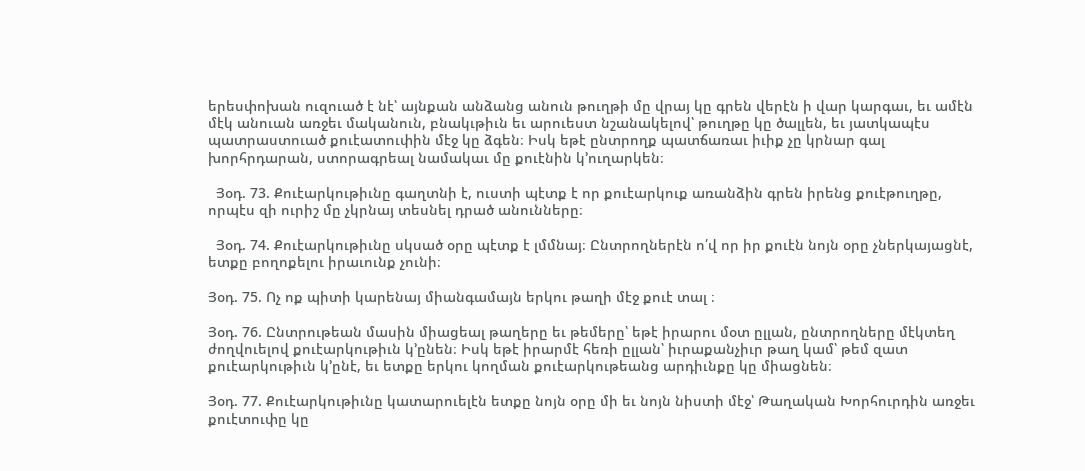երեսփոխան ուզուած է նէ՝ այնքան անձանց անուն թուղթի մը վրայ կը գրեն վերէն ի վար կարգաւ, եւ ամէն մէկ անուան առջեւ մականուն, բնակւթիւն եւ արուեստ նշանակելով՝ թուղթը կը ծալլեն, եւ յատկապէս պատրաստուած քուէատուփին մէջ կը ձգեն։ Իսկ եթէ ընտրողք պատճառաւ իւիք չը կրնար գալ խորհրդարան, ստորագրեալ նամակաւ մը քուէնին կ՚ուղարկեն։

  Յօդ. 73. Քուէարկութիւնը գաղտնի է, ուստի պէտք է որ քուէարկուք առանձին գրեն իրենց քուէթուղթը, որպէս զի ուրիշ մը չկրնայ տեսնել դրած անունները։

  Յօդ. 74. Քուէարկութիւնը սկսած օրը պէտք է լմմնայ։ Ընտրողներէն ո՛վ որ իր քուէն նոյն օրը չներկայացնէ, ետքը բողոքելու իրաւունք չունի։

Յօդ. 75. Ոչ ոք պիտի կարենայ միանգամայն երկու թաղի մէջ քուէ տալ ։

Յօդ. 76. Ընտրութեան մասին միացեալ թաղերը եւ թեմերը՝ եթէ իրարու մօտ ըլլան, ընտրողները մէկտեղ ժողվուելով քուէարկութիւն կ՚ընեն։ Իսկ եթէ իրարմէ հեռի ըլլան՝ իւրաքանչիւր թաղ կամ՝ թեմ զատ քուէարկութիւն կ՚ընէ, եւ ետքը երկու կողման քուէարկութեանց արդիւնքը կը միացնեն։

Յօդ. 77. Քուէարկութիւնը կատարուելէն ետքը նոյն օրը մի եւ նոյն նիստի մէջ՝ Թաղական Խորհուրդին առջեւ քուէտուփը կը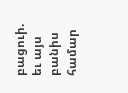բացուի. եւ այս բանիս համար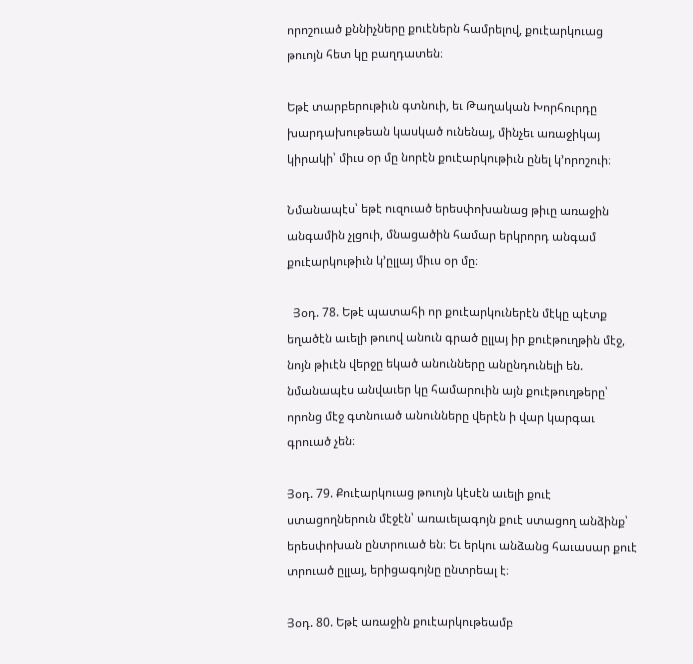որոշուած քննիչները քուէներն համրելով, քուէարկուաց թուոյն հետ կը բաղդատեն։

Եթէ տարբերութիւն գտնուի, եւ Թաղական Խորհուրդը խարդախութեան կասկած ունենայ, մինչեւ առաջիկայ կիրակի՝ միւս օր մը նորէն քուէարկութիւն ընել կ՚որոշուի։

Նմանապէս՝ եթէ ուզուած երեսփոխանաց թիւը առաջին անգամին չլցուի, մնացածին համար երկրորդ անգամ քուէարկութիւն կ՚ըլլայ միւս օր մը։

  Յօդ. 78. Եթէ պատահի որ քուէարկուներէն մէկը պէտք եղածէն աւելի թուով անուն գրած ըլլայ իր քուէթուղթին մէջ, նոյն թիւէն վերջը եկած անունները անընդունելի են. նմանապէս անվաւեր կը համարուին այն քուէթուղթերը՝ որոնց մէջ գտնուած անունները վերէն ի վար կարգաւ գրուած չեն։

Յօդ. 79. Քուէարկուաց թուոյն կէսէն աւելի քուէ ստացողներուն մէջէն՝ առաւելագոյն քուէ ստացող անձինք՝ երեսփոխան ընտրուած են։ Եւ երկու անձանց հաւասար քուէ տրուած ըլլայ, երիցագոյնը ընտրեալ է։

Յօդ. 80. Եթէ առաջին քուէարկութեամբ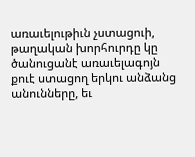առաւելութիւն չստացուի, թաղական խորհուրդը կը ծանուցանէ առաւելագոյն քուէ ստացող երկու անձանց անունները, եւ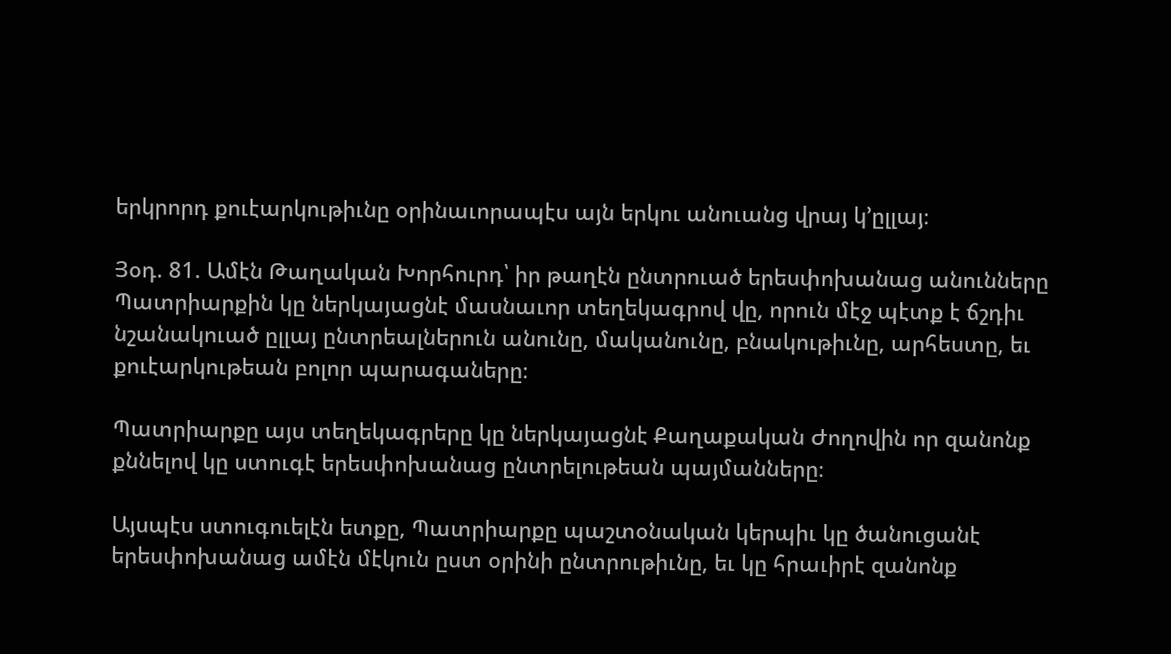երկրորդ քուէարկութիւնը օրինաւորապէս այն երկու անուանց վրայ կ՚ըլլայ։

Յօդ. 81. Ամէն Թաղական Խորհուրդ՝ իր թաղէն ընտրուած երեսփոխանաց անունները Պատրիարքին կը ներկայացնէ մասնաւոր տեղեկագրով վը, որուն մէջ պէտք է ճշդիւ նշանակուած ըլլայ ընտրեալներուն անունը, մականունը, բնակութիւնը, արհեստը, եւ քուէարկութեան բոլոր պարագաները։

Պատրիարքը այս տեղեկագրերը կը ներկայացնէ Քաղաքական Ժողովին որ զանոնք քննելով կը ստուգէ երեսփոխանաց ընտրելութեան պայմանները։

Այսպէս ստուգուելէն ետքը, Պատրիարքը պաշտօնական կերպիւ կը ծանուցանէ երեսփոխանաց ամէն մէկուն ըստ օրինի ընտրութիւնը, եւ կը հրաւիրէ զանոնք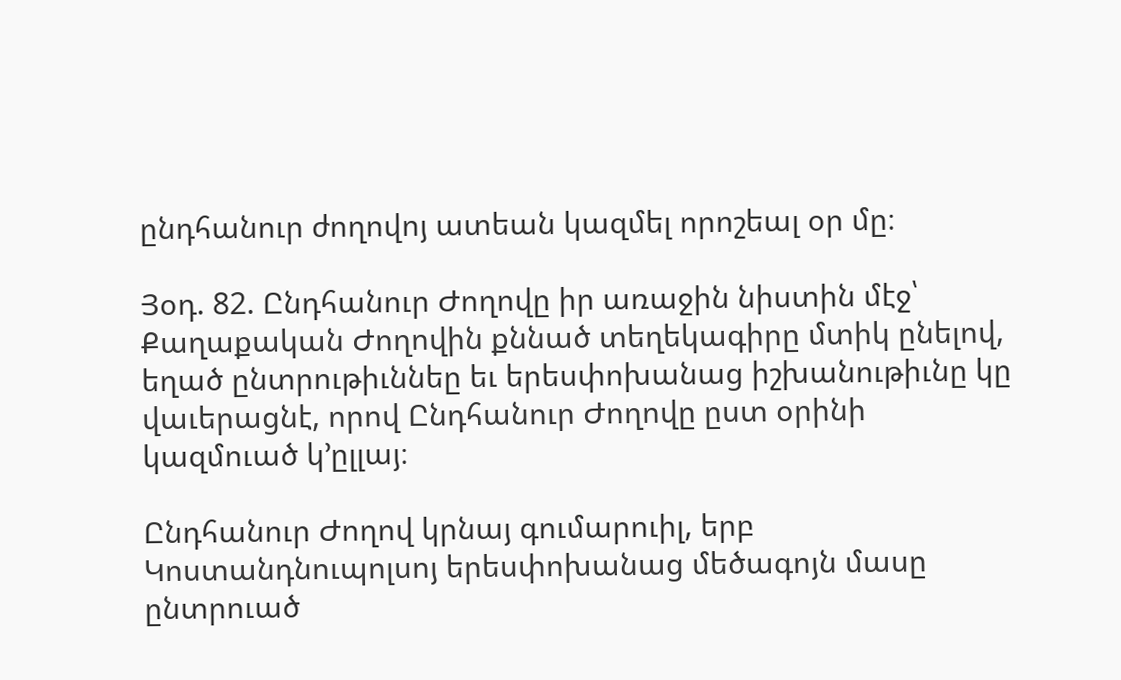ընդհանուր ժողովոյ ատեան կազմել որոշեալ օր մը։

Յօդ. 82. Ընդհանուր Ժողովը իր առաջին նիստին մէջ՝ Քաղաքական Ժողովին քննած տեղեկագիրը մտիկ ընելով, եղած ընտրութիւննեը եւ երեսփոխանաց իշխանութիւնը կը վաւերացնէ, որով Ընդհանուր Ժողովը ըստ օրինի կազմուած կ՚ըլլայ։

Ընդհանուր Ժողով կրնայ գումարուիլ, երբ Կոստանդնուպոլսոյ երեսփոխանաց մեծագոյն մասը ընտրուած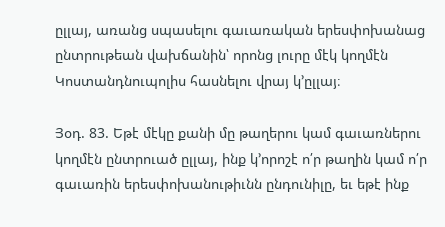ըլլայ, առանց սպասելու գաւառական երեսփոխանաց ընտրութեան վախճանին՝ որոնց լուրը մէկ կողմէն  Կոստանդնուպոլիս հասնելու վրայ կ՚ըլլայ։

Յօդ. 83. Եթէ մէկը քանի մը թաղերու կամ գաւառներու կողմէն ընտրուած ըլլայ, ինք կ՚որոշէ ո՛ր թաղին կամ ո՛ր գաւառին երեսփոխանութիւնն ընդունիլը, եւ եթէ ինք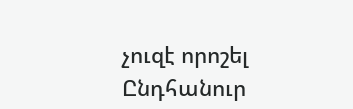չուզէ որոշել Ընդհանուր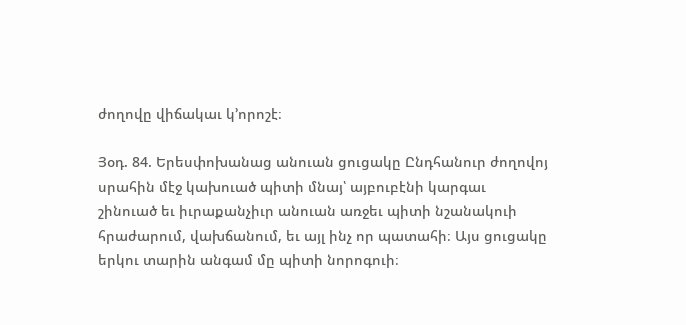ժողովը վիճակաւ կ՚որոշէ։

Յօդ. 84. Երեսփոխանաց անուան ցուցակը Ընդհանուր ժողովոյ սրահին մէջ կախուած պիտի մնայ՝ այբուբէնի կարգաւ շինուած եւ իւրաքանչիւր անուան առջեւ պիտի նշանակուի հրաժարում, վախճանում, եւ այլ ինչ որ պատահի։ Այս ցուցակը երկու տարին անգամ մը պիտի նորոգուի։